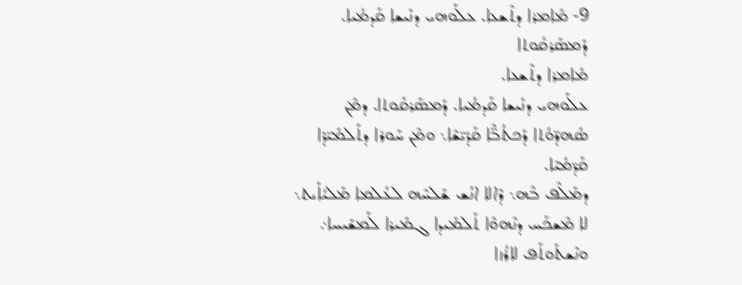9- ܡܺܐܡܪܐ ܕܬܶܫܥܐ. ܥܠܰܘܗܝ ܕܢܺܝܫܐ ܩܰܕܡܳܝܐ. ܕܰܡܣܰܪܩܽܘܬܐ
ܡܺܐܡܪܐ ܕܬܶܫܥܐ.
ܥܠܰܘܗܝ ܕܢܺܝܫܐ ܩܰܕܡܳܝܐ. ܕܰܡܣܰܪܩܽܘܬܐ. ܕܡܶܢ ܣܳܗܕ̈ܘܳܬܐ ܕܰܟܬܳܒ̈ܶܐ ܩܰܕܺܝ̈ܫܶܐ܆ ܘܡܶܢ ܚܰܘܪܐ ܕܬܰܠܡܺܝ̈ܕܶܐ ܩܰܕ̈ܡܳܝܶܐ.
ܕܡܰܠܶܦ ܒܶܗ܆ ܕܶܐܠܐ ܐܢܳܫ ܫܰܠܚܶܗ ܠܥܳܠܡܐ ܡܰܠܝܳܐܺܝܬ܆
ܠܐ ܡܶܫܟܰܚ ܕܢܶܗܘܶܐ ܬܰܠܡܺܝܕܐ ܓܡܺܝܪܐ ܠܰܡܫܺܝܚܐ܇ ܘܢܶܫܬܰܘܬܰܦ ܠܐܪܳܙܐ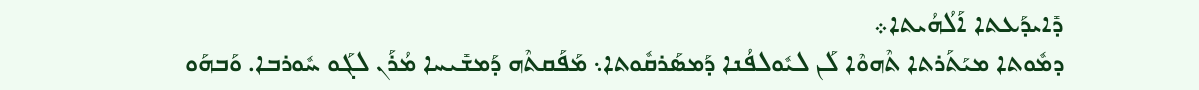ܕܺܐܝܕܰܥܬܐ ܐܰܠܳܗܳܝܬܐ܀
ܕܡܽܘܬܐ ܡܝܰܬܰܪܬܐ ܬܶܗܘܶܐ ܠܰܢ ܠܝܽܘܠܦܳܢܐ ܕܰܡܣܰܪܩܽܘܬܐ܆ ܡܰܦܰܩܬܶܗ ܕܰܡܫܺܝܚܐ ܡܳܪܰܢ ܠܓܰܘ ܚܽܘܪܒܐ. ܘܰܒܗܰܘ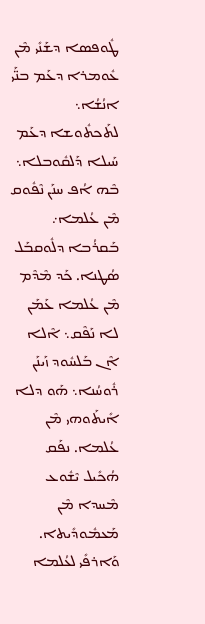ܛܽܘܦܣܐ ܕܫܰܢܺܝ ܡܶܢ ܥܽܘܡܪܐ ܕܥܰܡ ܒܢ̈ܰܝ ܐܢܳܫܳܐ܆ ܠܬܰܟܬܽܘܫܐ ܕܥܰܡ ܚܰܝܠܐ ܕܰܠܩܽܘܒܠܐ܆ ܒܶܗ ܐܳܦ ܚܢܰܢ ܢܶܦܽܘܩ ܡܶܢ ܥܳܠܡܐ܇ ܒܰܩܪܳܒܐ ܕܠܽܘܩܒܰܠ ܣܳܛܢܐ. ܟܰܕ ܡܶܕܶܡ ܡܶܢ ܥܳܠܡܐ ܥܰܡܰܢ ܠܐ ܢܰܦܶܩ܆ ܐܶܠܐ ܐܶܢ ܒܰܠܚܽܘܕ ܙܰܝܢܰܢ ܪܽܘܚܳܢܐ܆ ܗܰܘ ܕܠܐ ܐܺܝܬܰܘܗܝ ܡܶܢ ܥܳܠܡܐ. ܢܦܰܩ ܗܳܟܺܝܠ ܝܶܫܽܘܥ ܡܶܚܕܐ ܡܶܢ ܡܰܥܡܽܘܕܺܝܬܐ. ܘܰܐܪܦܺܝ ܠܥܳܠܡܐ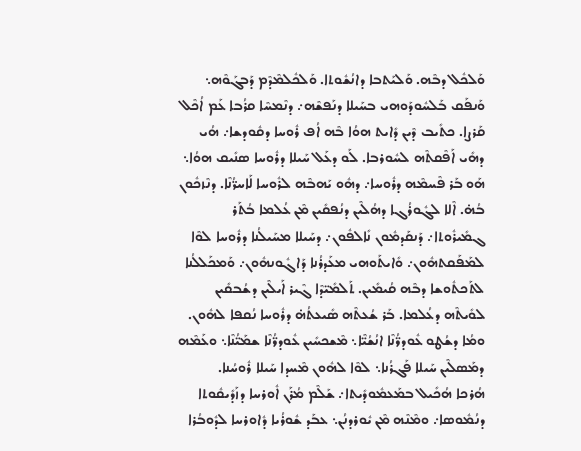ܘܰܠܟܽܠ ܕܒܶܗ. ܘܰܠܝܰܬܒܐ ܕܐܢܳܫܽܘܬܐ. ܘܰܠܟܽܠܡܶܕܶܡ ܕܰܒܓܰܘܶܗ܆ ܘܰܢܦܰܩ ܒܰܠܚܽܘܕܰܘܗܝ ܒܚܰܝܠܐ ܕܢܰܦܫܶܗ܇ ܕܢܶܡܚܶܐ ܩܪܳܒܐ ܥܰܡ ܐܳܟܶܠ ܩܰܪܨܐ. ܟܬܺܝܒ ܕܶܝܢ ܕܺܐܝܬ ܗܘܳܐ ܒܶܗ ܐܳܦ ܪܽܘܚܐ ܕܩܽܘܕܫܐ܇ ܗܳܝ ܕܗܺܝ ܐܰܦܶܩܬܶܗ ܠܚܽܘܪܒܐ. ܠܰܘ ܕܥܰܠ ܚܰܝܠܐ ܕܪܽܘܚܐ ܣܢܺܝܩ ܗܘܳܐ܆ ܗܰܘ ܒܰܪ ܦܶܚܡܶܗ ܕܪܽܘܚܐ܇ ܕܗܽܘ ܝܰܗܒܶܗ ܠܪܽܘܚܐ ܠܰܐܚܪ̈ܳܢܶܐ. ܕܢܶܙܟܽܘܢ ܒܳܗ̇. ܐܶܠܐ ܠܓܽܘܪܳܓܐ ܕܗܳܠܶܝܢ ܕܢܳܦܩܺܝܢ ܡܶܢ ܥܳܠܡܐ ܒܳܬܰܪ ܓܡܺܝܪܽܘܬܐ܇ ܕܰܢܩܰܕܡܽܘܢ ܢܺܐܠܦܽܘܢ܇ ܕܚܰܝܠܐ ܡܚܰܝܠܳܢܐ ܕܪܽܘܚܐ ܠܘܶܐ ܠܡܰܦܰܩܬܗܽܘܢ܇ ܘܺܐܝܬܰܘܗܝ ܡܥܰܕܪܳܢܐ ܕܰܐܓܽܘܢܗܽܘܢ܇ ܘܰܡܟܰܠܠܳܢܐ ܠܬܰܟܬܽܘܫܐ ܕܒܶܗ ܩܳܝܡܺܝܢ. ܬܰܠܡܺܝ̈ܕܶܐ ܓܶܝܪ ܐܰܝܠܶܝܢ ܕܫܳܒܩܺܝܢ ܠܘܺܝܬܶܗ ܕܥܳܠܡܐ. ܒܰܪ ܫܳܥܬܶܗ ܣܺܝܥܬܳܗ̇ ܕܪܽܘܚܐ ܢܳܩܦܐ ܠܗܽܘܢ. ܘܡܳܐ ܕܫܳܛܘ ܥܽܘܕܪ̈ܳܢܶܐ ܐܢܳܫܳܝ̈ܶܐ܆ ܡܶܫܟܚܺܝܢ ܥܽܘܕܪ̈ܳܢܶܐ ܫܡܰܝ̈ܳܢܶܐ܆ ܘܥܰܡܶܗ ܕܡܰܣܠܶܝܢ ܚܰܝܠܐ ܦܰܓܪܳܢܐ܆ ܠܘܶܐ ܠܗܽܘܢ ܡܶܚܕܐ ܚܰܝܠܐ ܪܽܘܚܳܢܐ.
ܗܳܪܟܐ ܗܳܟܺܝܠ ܒܡܰܥܡܽܘܕܺܝܬܐ܇ ܫܰܠܶܡ ܡܳܪܰܢ ܐܽܘܪܚܐ ܕܙܰܕܺܝܩܽܘܬܐ ܕܢܳܡܽܘܣܐ܇ ܘܡܶܢܶܗ ܡܶܢ ܝܽܘܪܕܢܳܢ܆ ܥܒܰܕ ܫܽܘܪܳܝܐ ܕܽܐܘܪܚܐ ܠܕܽܘܒܳܪܐ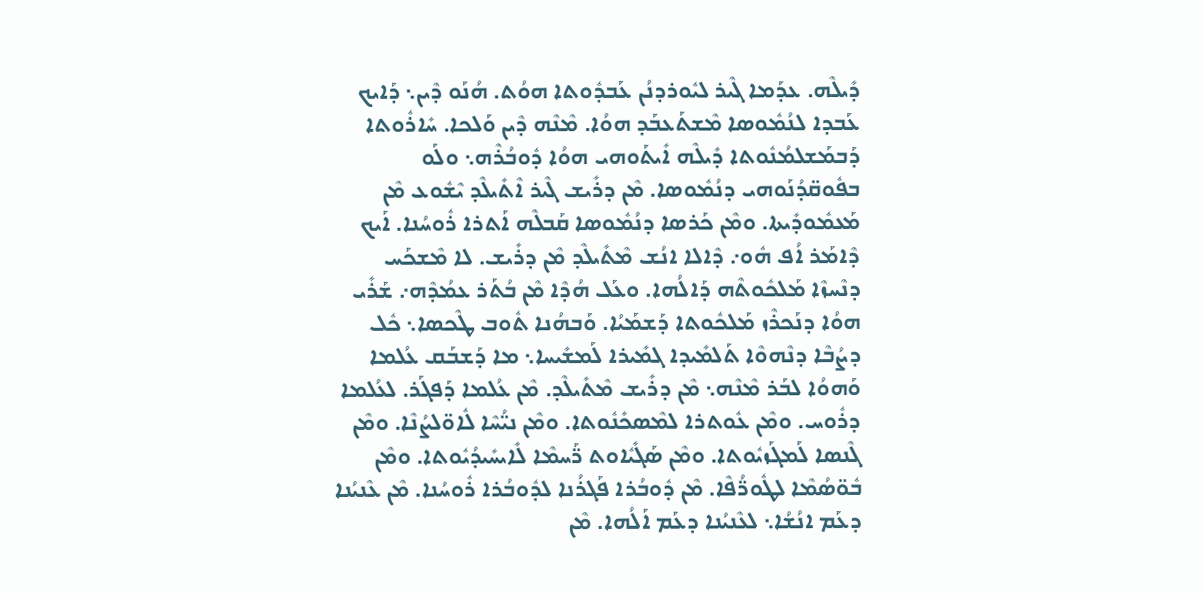ܕܺܝܠܶܗ. ܥܕܰܡܐ ܓܶܝܪ ܠܝܽܘܪܕܢܳܢ ܥܰܒܕܽܘܬܐ ܗܘܳܬ. ܗܳܢܰܘ ܕܶܝܢ܆ ܕܰܐܝܟ ܥܰܒܕܐ ܠܢܳܡܽܘܣܐ ܡܶܫܬܰܥܒܰܕ ܗܘܳܐ. ܡܶܢܶܗ ܕܶܝܢ ܘܰܠܟܐ. ܚܺܐܪܽܘܬܐ ܕܰܒܡܰܫܠܡܳܢܽܘܬܐ ܕܺܝܠܶܗ ܐܺܝܬܰܘܗܝ ܗܘܳܐ ܕܽܘܒܳܪܶܗ܆ ܘܠܰܘ ܒܦܽܘܩ̈ܕܳܢܰܘܗܝ ܕܢܳܡܽܘܣܐ. ܡܶܢ ܕܪܺܝܫ ܓܶܝܪ ܐܶܬܺܝܠܶܕ ܝܶܫܽܘܥ ܡܶܢ ܡܰܥܡܽܘܕܺܝܬܐ. ܘܡܶܢ ܟܰܪܣܐ ܕܢܳܡܽܘܣܐ ܩܰܒܠܶܗ ܐܰܬܪܐ ܪܽܘܚܳܢܐ. ܐܰܝܟ ܕܶܐܡܰܪ ܐܳܦ ܗܽܘ܇ ܕܶܐܠܐ ܐܢܳܫ ܡܶܬܺܝܠܶܕ ܡܶܢ ܕܪܺܝܫ. ܠܐ ܡܶܫܟܰܚ ܕܢܶܚܙܶܐ ܡܰܠܟܽܘܬܶܗ ܕܰܐܠܳܗܐ. ܘܥܰܠ ܗܳܕܶܐ ܡܶܢ ܒܳܬܰܪ ܥܡܳܕܶܗ܇ ܫܰܪܺܝ ܗܘܳܐ ܕܢܰܟܪܶܙ ܡܰܠܟܽܘܬܐ ܕܰܫܡܰܝܳܐ. ܘܰܒܗܳܢܐ ܬܽܘܒ ܛܶܟܣܐ܆ ܟܽܠ ܕܨܳܒܶܐ ܕܢܶܗܘܶܐ ܬܰܠܡܺܝܕܐ ܓܡܺܝܪܐ ܠܰܡܫܺܝܚܐ܆ ܡܐ ܕܰܫܒܰܩ ܥܳܠܡܐ ܘܰܗܘܳܐ ܠܒܰܪ ܡܶܢܶܗ܆ ܡܶܢ ܕܪܺܝܫ ܡܶܬܺܝܠܶܕ. ܡܶܢ ܥܳܠܡܐ ܕܰܦܓܰܪ. ܠܥܳܠܡܐ ܕܪܽܘܚ. ܘܡܶܢ ܥܽܘܬܪܐ ܠܡܶܣܟܺܢܽܘܬܐ. ܘܡܶܢ ܢܝ̈ܳܚܶܐ ܠܽܐܘ̈ܠܨܳܢܶܐ. ܘܡܶܢ ܓܶܢܣܐ ܠܰܡܓܰܙܝܽܘܬܐ. ܘܡܶܢ ܣܰܓܺܝܽܐܘܬ ܪ̈ܰܚܡܶܐ ܠܺܐܝܚܺܝܕܳܝܽܘܬܐ. ܘܡܶܢ ܒܽܘ̈ܣܳܡܶܐ ܠܛܽܘܪ̈ܳܦܶܐ. ܡܶܢ ܕܽܘܒܳܪܐ ܦܰܓܪܳܢܐ ܠܕܽܘܒܳܪܐ ܪܽܘܚܳܢܐ. ܡܶܢ ܥܶܢܝܳܢܐ ܕܥܰܡ ܐܢܳܫܳܐ܆ ܠܥܶܢܝܳܢܐ ܕܥܰܡ ܐܰܠܳܗܐ. ܡܶܢ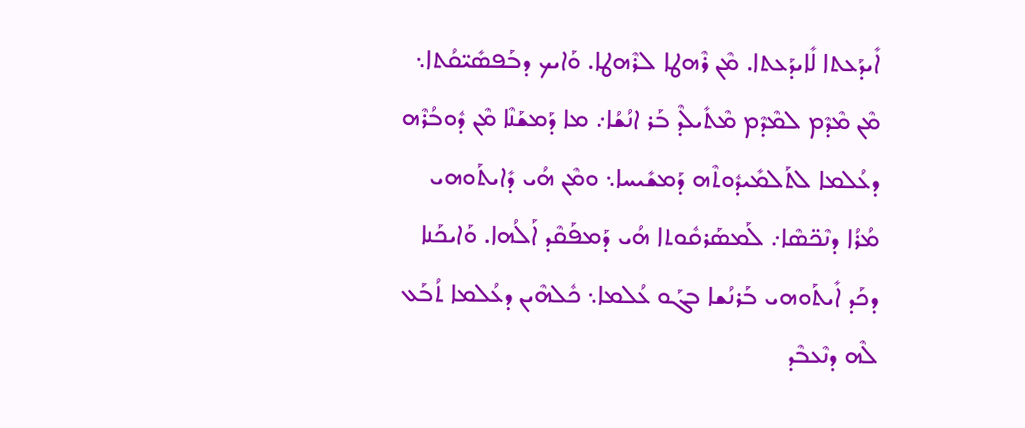ܐܺܝܕܰܥܬܐ ܠܺܐܝܕܰܥܬܐ. ܡܶܢ ܪܶܗܛܐ ܠܪܶܗܛܐ. ܘܰܐܝܟ ܕܒܰܦܣܺܝ̈ܩܳܬܐ܆ ܡܶܢ ܡܶܕܶܡ ܠܡܶܕܶܡ ܡܶܬܺܝܠܶܕ ܒܰܪ ܐܢܳܫܳܐ܇ ܡܐ ܕܰܡܫܰܢܶܐ ܡܶܢ ܕܽܘܒܳܪܶܗ ܕܥܳܠܡܐ ܠܬܰܠܡܺܝܕܽܘܬܶܗ ܕܰܡܫܺܝܚܐ܆ ܘܡܶܢ ܗܳܝ ܕܺܐܝܬܰܘܗܝ ܡܳܪܳܐ ܕܢܶܟ̈ܣܶܐ܇ ܠܰܡܣܰܪܩܽܘܬܐ ܗܳܝ ܕܰܡܦܰܩܶܕ ܐܰܠܳܗܐ. ܘܰܐܝܟܰܢܐ ܕܟܰܕ ܐܺܝܬܰܘܗܝ ܒܰܪܢܳܫܐ ܒܓܰܘ ܥܳܠܡܐ܆ ܟܽܠܗܶܝܢ ܕܥܳܠܡܐ ܬܳܒܰܥ ܠܶܗ ܕܢܶܥܒܶܕ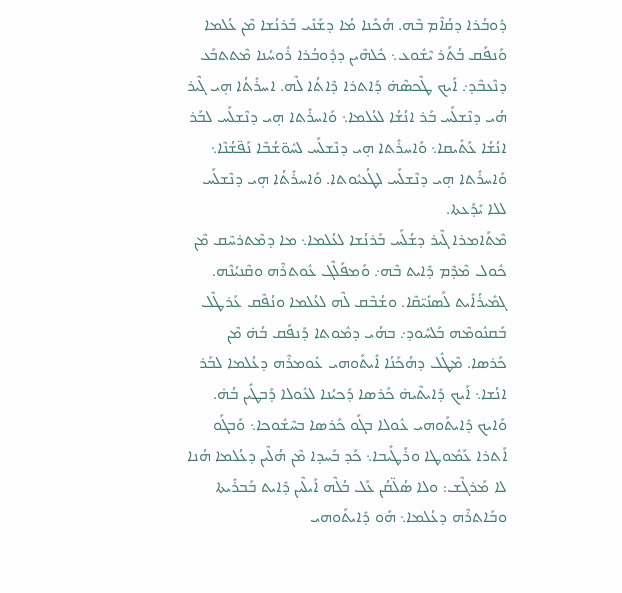ܕܽܘܒܳܪܐ ܕܩܳܐܶܡ ܒܶܗ. ܗܳܟܰܢܐ ܡܳܐ ܕܫܰܢܺܝ ܒܰܪܢܳܫܐ ܡܶܢ ܥܳܠܡܐ ܘܰܢܦܰܩ ܒܳܬܰܪ ܝܶܫܽܘܥ܆ ܟܽܠܗܶܝܢ ܕܕܽܘܒܳܪܐ ܪܽܘܚܳܢܐ ܡܶܬܬܒܰܥ ܕܢܶܥܒܶܕ܇ ܐܰܝܟ ܛܶܟܣܶܗ̇ ܕܰܐܬܪܐ ܕܶܐܬܳܐ ܠܶܗ. ܐܚܪܺܬܳܐ ܗ̣ܝ ܓܶܝܪ ܗܳܝ ܕܢܶܫܠܰܚ ܒܰܪ ܐܢܳܫܳܐ ܠܥܳܠܡܐ܆ ܘܰܐܚܪܺܬܐ ܗ̣ܝ ܕܢܶܫܠܰܚ ܠܒܰܪ ܐܢܳܫܳܐ ܥܰܬܺܝܩܐ܆ ܘܰܐܚܪܺܬܐ ܗ̣ܝ ܕܢܶܫܠܰܚ ܠܚܽܘ̈ܫܳܒܶܐ ܢܰܦ̈ܫܳܢܶܐ܆ ܘܰܐܚܪܺܬܐ ܗ̣ܝ ܕܢܶܫܠܰܚ ܠܛܳܥܝܽܘܬܐ. ܘܰܐܚܪܺܬܳܐ ܗ̣ܝ ܕܢܶܫܠܰܚ ܠܠܐ ܝܺܕܰܥܬܐ.
ܡܶܬܰܐܡܪܐ ܓܶܝܪ ܕܫܳܠܰܚ ܒܰܪܢܳܫܐ ܠܥܳܠܡܐ܆ ܡܐ ܕܡܶܬܪܚܶܩ ܡܶܢ ܟܽܘܠ ܡܶܕܶܡ ܕܺܐܝܬ ܒܶܗ܇ ܘܰܡܦܰܠܶܓ ܥܽܘܬܪܶܗ ܘܩܶܢܝܳܢܶܗ. ܓܡܺܝܪܳܐܺܝܬ ܠܰܣܢܺܝ̈ܩܶܐ. ܘܫܳܒܶܩ ܠܶܗ ܠܥܳܠܡܐ ܘܢܳܦܶܩ ܥܰܪܛܶܠ ܒܰܩܢܽܘܡܶܗ ܒܰܠܚܽܘܕ܇ ܒܗܳܝ ܕܡܽܘܬܐ ܕܰܢܦܰܩ ܒܳܗ̇ ܡܶܢ ܟܰܪܣܐ. ܡܶܛܽܠ ܕܗܳܟܰܢܳܐ ܐܺܝܬܰܘܗܝ ܥܽܘܡܪܶܗ ܕܥܳܠܡܐ ܠܒܰܪ ܐܢܳܫܐ܆ ܐܰܝܟ ܕܺܐܝܬܶܝܗ̇ ܟܰܪܣܐ ܕܰܟܝܳܢܐ ܠܥܽܘܠܐ ܕܰܒܛܺܝܢ ܒܳܗ̇. ܘܰܐܝܟ ܕܺܐܝܬܰܘܗܝ ܥܽܘܠܐ ܒܓܰܘ ܟܰܪܣܐ ܒܚܶܫܽܘܟܐ܆ ܘܰܒܓܰܘ ܐܰܬܪܐ ܥܰܡܽܘܛܐ ܘܪܰܛܺܝܒܐ܆ ܟܰܕ ܒܰܚܕܐ ܡܶܢ ܗܳܠܶܝܢ ܕܥܳܠܡܐ ܗܳܢܐ ܠܐ ܡܰܪܓܶܫ: ܘܠܐ ܣܳܠ̈ܩܳܢ ܥܰܠ ܒܳܠܶܗ ܐܰܝܠܶܝܢ ܕܺܐܝܬ ܒܰܒܪܺܝܬܐ ܘܒܰܐܬܪܶܗ ܕܥܳܠܡܐ܆ ܗܰܘ ܕܺܐܝܬܰܘܗܝ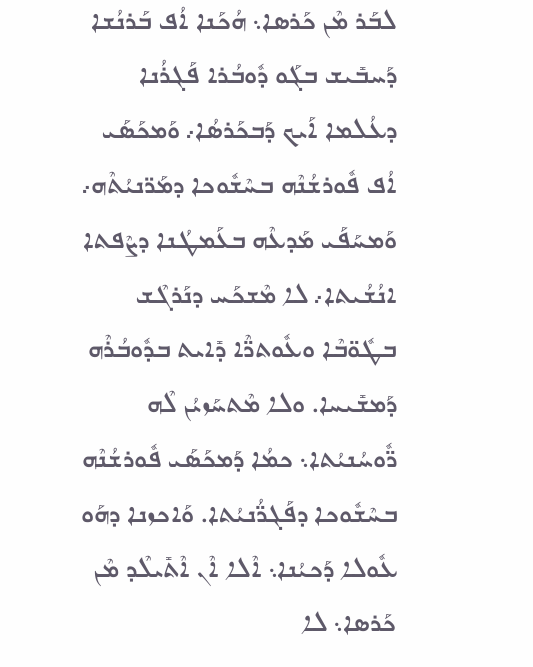ܠܒܰܪ ܡܶܢ ܟܰܪܣܐ܆ ܗܳܟܰܢܐ ܐܳܦ ܒܰܪܢܳܫܐ ܕܰܚܒܺܝܫ ܒܓܰܘ ܕܽܘܒܳܪܐ ܦܰܓܪܳܢܐ ܕܥܳܠܡܐ ܐܰܝܟ ܕܰܒܟܰܪܣܳܐ܇ ܘܰܡܟܰܣܰܝ ܐܳܦ ܦܽܘܪܫܳܢܶܗ ܒܚܶܫܽܘܟܐ ܕܡܰܪ̈ܢܝܳܬܶܗ܇ ܘܰܡܚܰܦܰܝ ܡܰܕܥܶܗ ܒܥܰܡܛܳܢܐ ܕܨܶܦܬܐ ܐܢܳܫܳܝܬܐ܇ ܠܐ ܡܶܫܟܰܚ ܕܢܰܪܓܶܫ ܒܛܽܘ̈ܒܶܐ ܘܥܽܘܬܪ̈ܶܐ ܕܺܐܝܬ ܒܕܽܘܒܳܪܶܗ ܕܰܡܫܺܝܚܐ. ܘܠܐ ܡܶܬܚܰܙܝܳܢ ܠܶܗ ܪ̈ܽܘܚܳܢܝܳܬܐ܆ ܟܡܳܐ ܕܰܡܟܰܣܰܝ ܦܽܘܪܫܳܢܶܗ ܒܚܶܫܽܘܟܐ ܕܦܰܓܪ̈ܳܢܝܳܬܐ. ܘܰܐܟܙܢܐ ܕܗܰܘ ܥܽܘܠܐ ܕܰܟܝܳܢܐ܆ ܐܶܠܐ ܐܶܢ ܐܶܬܺܝܠܶܕ ܡܶܢ ܟܰܪܣܐ܆ ܠܐ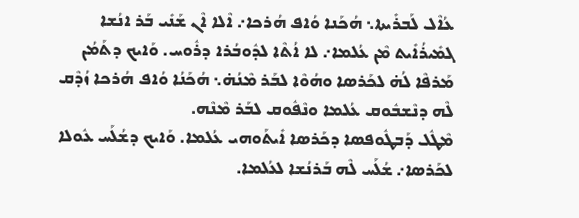ܥܳܐܶܠ ܠܰܒܪܺܝܬܐ܆ ܗܳܟܰܢܐ ܘܳܐܦ ܗܳܪܟܐ܇ ܐܶܠܐ ܐܶܢ ܫܰܢܺܝ ܒܰܪ ܐܢܳܫܐ ܓܡܺܝܪܳܐܺܝܬ ܡܶܢ ܥܳܠܡܐ܇ ܠܐ ܐܳܬܶܐ ܠܕܽܘܒܳܪܐ ܕܪܽܘܚ. ܘܰܐܝܟ ܕܬܰܡܳܢ ܡܰܪܦܶܐ ܠܳܗ̇ ܠܟܰܪܣܐ ܘܗܳܘܶܐ ܠܒܰܪ ܡܶܢܳܗ̇܆ ܗܳܟܰܢܳܐ ܘܳܐܦ ܗܳܪܟܐ ܙܳܕܶܩ ܠܶܗ ܕܢܶܫܒܽܘܩ ܥܳܠܡܐ ܘܢܶܦܽܘܩ ܠܒܰܪ ܡܶܢܶܗ.
ܡܶܛܽܠ ܕܰܒܛܽܘܦܣܐ ܕܟܰܪܣܐ ܐܺܝܬܰܘܗܝ ܥܳܠܡܐ. ܘܰܐܝܟ ܕܫܳܠܰܚ ܥܽܘܠܐ ܠܟܰܪܣܐ܇ ܫܳܠܰܚ ܠܶܗ ܒܰܪܢܳܫܐ ܠܥܳܠܡܐ.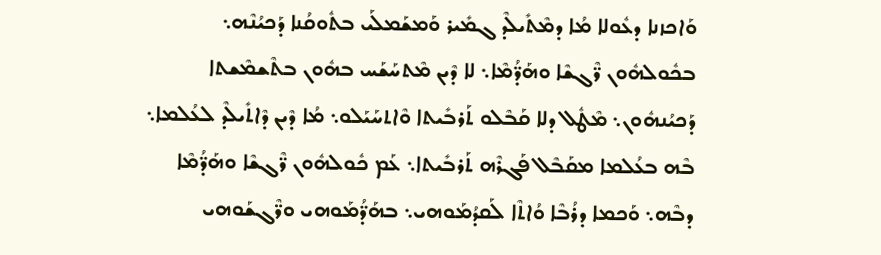ܘܰܐܟܙܢܐ ܕܥܽܘܠܐ ܡܳܐ ܕܡܶܬܺܝܠܶܕ ܓܡܺܝܪ ܘܰܡܫܰܡܠܰܝ ܒܬܽܘܩܳܢܐ ܕܰܟܝܳܢܶܗ܆ ܒܟܽܘܠܗܽܘܢ ܪ̈ܶܓܫܶܐ ܘܗܰܕ̈ܳܡܶܐ܆ ܠܐ ܕܶܝܢ ܡܶܬܚܰܫܰܚ ܒܗܽܘܢ ܒܬܶܫܡܶܫܬܐ ܕܰܟܝܳܢܗܽܘܢ܆ ܡܶܛܽܠ ܕܠܐ ܩܰܒܶܠܘ ܬܰܪܒܺܝܬܐ ܘܶܐܬܚܰܝܰܠܘ܆ ܡܳܐ ܕܶܝܢ ܕܶܐܬܺܝܠܶܕ ܠܥܳܠܡܐ܆ ܒܶܗ ܒܥܳܠܡܐ ܡܩܰܒܶܠ ܦܰܓܪܶܗ ܬܰܪܒܺܝܬܐ܆ ܥܰܡ ܟܽܘܠܗܽܘܢ ܪ̈ܶܓܫܶܐ ܘܗܰܕ̈ܳܡܶܐ ܕܒܶܗ܆ ܘܰܟܡܐ ܕܪܳܒܶܐ ܘܳܐܬܶܐ ܠܰܩܕܳܡܰܘܗܝ܆ ܒܗܰܕ̈ܳܡܰܘܗܝ ܘܪ̈ܶܓܫܰܘܗܝ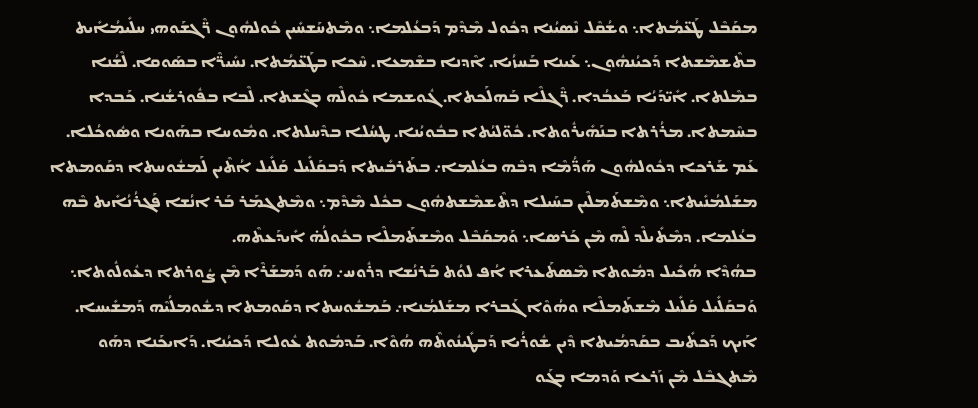ܡܩܰܒܶܠ ܛܰܥ̈ܡܳܬܐ܆ ܘܫܳܩܶܠ ܢܶܣܝܳܢܐ ܕܟܽܘܠ ܡܶܕܶܡ ܕܰܒܥܳܠܡܐ܆ ܘܡܶܬܚܰܫܚܺܝܢ ܟܽܘܠܗܽܘܢ ܪ̈ܶܓܫܰܘܗܝ ܚܠܺܝܡܳܐܺܝܬ ܒܬܶܫܡܶܫܬܐ ܕܰܟܝܳܢܗܽܘܢ܆ ܥܰܝܢܐ ܒܰܚܙܳܝܐ. ܐܶܕܢܐ ܒܫܶܡܥܐ. ܚܶܟܐ ܒܛܰܥ̈ܡܳܬܐ. ܢܚܺܝܪ̈ܶܐ ܒܣܰܘܩܐ. ܠܶܫܳܢܐ ܒܡܶܠܬܐ. ܐܺܝ̈ܕܰܝܳܐ ܒܰܥܒܳܕܐ. ܪ̈ܶܓܠܶܐ ܒܰܗܠܰܟܬܐ. ܓܽܘܫܡܐ ܟܽܘܠܶܗ ܒܓܶܫܬܐ. ܠܶܒܐ ܒܦܽܘܪܫܳܢܐ. ܟܰܒܕܐ ܒܚܶܡܬܐ. ܡܪܳܪܬܐ ܒܢܰܗܺܝܪܽܘܬܐ. ܟܽܘ̈ܠܝܳܬܐ ܒܒܽܘܝܳܢܐ. ܛܚܳܠܐ ܒܕܶܚܠܬܐ. ܘܡܽܘܚܐ ܒܗܰܘܢܐ ܘܣܽܘܟܳܠܐ. ܥܰܡ ܫܰܪܟܐ ܕܟܽܘܠܗܽܘܢ ܗܰܕ̈ܳܡܶܐ ܕܒܶܗ ܒܥܳܠܡܐ܇ ܒܬܰܪܒܺܝܬܐ ܕܰܒܩܰܠܺܝܠ ܩܰܠܺܝܠ ܐܳܬܶܝܢ ܠܰܡܫܽܘܚܬܐ ܕܩܰܘܡܬܐ ܡܫܰܠܡܳܢܺܝܬܐ܆ ܘܡܶܫܬܰܡܠܶܝܢ ܒܚܰܝܠܐ ܕܬܶܫܡܶܫܬܗܽܘܢ ܒܟܽܠ ܡܶܕܶܡ܆ ܘܡܶܬܓܡܰܪ ܒܰܪ ܐܢܳܫܐ ܦܰܓܪܳܢܳܐܺܝܬ ܒܶܗ ܒܥܳܠܡܐ. ܕܡܶܬܺܝܠܶܕ ܠܶܗ ܡܶܢ ܟܰܪܣܐ܆ ܘܰܡܩܰܒܶܠ ܘܡܶܫܬܰܡܠܶܐ ܒܟܽܘܠܳܗ̇ ܐܺܝܕܰܥܬܶܗ.
ܒܗܳܕܶܐ ܗܳܟܺܝܠ ܕܡܽܘܬܐ ܡܶܣܬܰܥܪܐ ܐܳܦ ܠܘܳܬ ܒܰܪܢܳܫܐ ܕܪܽܘܚ܇ ܗܰܘ ܕܰܡܫܰܪܶܐ ܡܶܢ ܨܽܘܪܬܐ ܕܥܽܘܠܽܘܬܐ܆ ܘܰܒܩܰܠܺܝܠ ܩܰܠܺܝܠ ܡܶܫܬܰܡܠܶܐ ܘܗܳܘܶܐ ܓܰܒܪܐ ܡܫܰܠܡܳܢܐ܇ ܒܰܡܫܽܘܚܬܐ ܕܩܰܘܡܬܐ ܕܫܽܘܡܠܳܝܶܗ ܕܰܡܫܺܝܚܐ. ܐܰܝܟ ܕܰܟܬܺܝܒ ܒܩܰܕܡܳܝܬܐ ܕܶܝܢ ܫܽܘܪܳܝܐ ܕܰܒܛܺܝܢܽܘܬܶܗ ܗܳܘܶܐ. ܒܰܕܡܽܘܬ ܥܽܘܠܐ ܕܰܟܝܳܢܐ. ܕܰܐܝܟܰܢܐ ܕܗܰܘ ܡܶܬܓܒܶܠ ܡܶܢ ܙܰܪܥܐ ܘܰܕܡܐ ܒܓܰܘ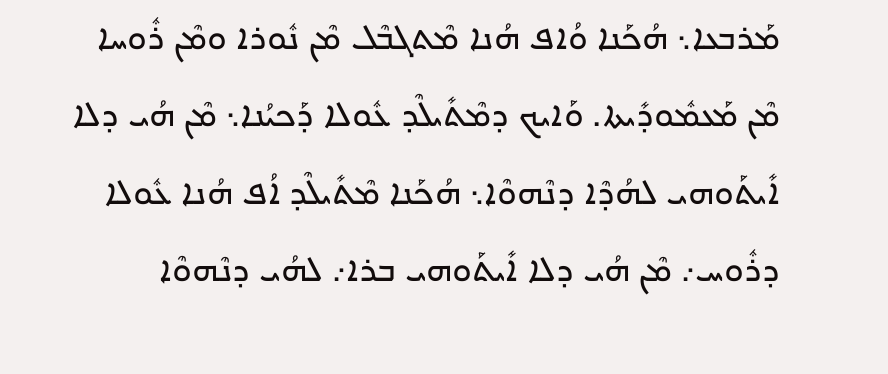ܡܰܪܒܥܐ܆ ܗܳܟܰܢܐ ܘܳܐܦ ܗܳܢܐ ܡܶܬܓܒܶܠ ܡܶܢ ܢܽܘܪܐ ܘܡܶܢ ܪܽܘܚܐ ܡܶܢ ܡܰܥܡܽܘܕܺܝܬܐ. ܘܰܐܝܟ ܕܡܶܬܺܝܠܶܕ ܥܽܘܠܐ ܕܰܟܝܳܢܐ܆ ܡܶܢ ܗܳܝ ܕܠܐ ܐܺܝܬܰܘܗܝ ܠܗܳܕܶܐ ܕܢܶܗܘܶܐ܆ ܗܳܟܰܢܐ ܡܶܬܺܝܠܶܕ ܐܳܦ ܗܳܢܐ ܥܽܘܠܐ ܕܪܽܘܚ܇ ܡܶܢ ܗܳܝ ܕܠܐ ܐܺܝܬܰܘܗܝ ܒܪܐ܇ ܠܗܳܝ ܕܢܶܗܘܶܐ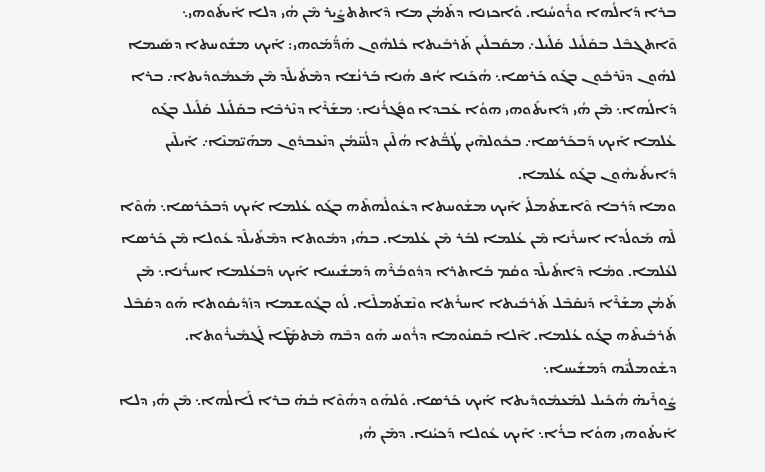ܒܪܐ ܕܰܐܠܳܗܐ ܘܪܽܘܚܳܢܐ. ܘܰܐܟܙܢܐ ܕܬܰܡܳܢ ܡܐ ܕܶܐܬܬܨܺܝܪ ܡܶܢ ܗܳܝ ܕܠܐ ܐܺܝܬܰܘܗܝ܆ ܘܶܐܬܓܒܶܠ ܒܩܰܠܺܝܠ ܩܰܠܺܝܠ܇ ܡܩܰܒܠܺܝܢ ܬܰܪܒܺܝܬܐ ܟܽܠܗܽܘܢ ܗܰܕ̈ܳܡܰܘܗܝ: ܐܰܝܟ ܡܫܽܘܚܬܐ ܕܣܺܝܡܐ ܠܗܽܘܢ ܕܢܶܪܒܽܘܢ ܒܓܰܘ ܟܰܪܣܐ܆ ܗܳܟܰܢܐ ܐܳܦ ܗܳܢܐ ܒܰܪܢܳܫܐ ܕܡܶܬܺܝܠܶܕ ܡܶܢ ܡܰܥܡܽܘܕܺܝܬܐ܇ ܒܪܐ ܕܰܐܠܳܗܐ܆ ܡܶܢ ܗܳܝ ܕܺܐܝܬܰܘܗܝ ܗܘܳܐ ܥܰܒܕܐ ܘܦܰܓܪܳܢܐ܆ ܡܫܰܪܶܐ ܕܢܶܪܒܶܐ ܒܩܰܠܺܝܠ ܩܰܠܺܝܠ ܒܓܰܘ ܥܳܠܡܐ ܐܰܝܟ ܕܰܒܟܰܪܣܐ܇ ܒܟܽܘܠܗܶܝܢ ܛܳܒ̈ܳܬܐ ܗܳܠܶܝܢ ܕܠܳܚ̈ܡܳܢ ܕܢܶܥܒܕܽܘܢ ܡܗܰܝ̈ܡܢܶܐ܇ ܐܰܝܠܶܝܢ ܕܺܐܝܬܰܝܗܽܘܢ ܒܓܰܘ ܥܳܠܡܐ.
ܘܡܐ ܕܰܪܒܐ ܘܶܐܫܬܰܡܠܺܝ ܐܰܝܟ ܡܫܽܘܚܬܐ ܕܥܽܘܠܽܗܬܶܗ ܒܓܰܘ ܥܳܠܡܐ ܐܰܝܟ ܕܰܒܟܰܪܣܐ܆ ܗܳܘܶܐ ܠܶܗ ܡܰܘܠܳܕܐ ܐܚܪܺܢܐ ܡܶܢ ܥܳܠܡܐ ܠܒܰܪ ܡܶܢ ܥܳܠܡܐ. ܒܗܳܝ ܕܡܽܘܬܐ ܕܡܶܬܺܝܠܶܕ ܥܽܘܠܐ ܡܶܢ ܟܰܪܣܐ ܠܥܳܠܡܐ. ܘܡܳܐ ܕܶܐܬܺܝܠܶܕ ܘܩܳܡ ܒܰܐܬܪܐ ܕܕܽܘܒܳܪܶܗ ܕܰܡܫܺܝܚܐ ܐܰܝܟ ܕܰܒܥܳܠܡܐ ܐܚܪܺܢܐ܆ ܡܶܢ ܬܰܡܳܢ ܡܫܰܪܶܐ ܕܰܢܩܰܒܶܠ ܬܰܪܒܺܝܬܐ ܐܚܪܺܬܐ ܘܢܶܫܬܰܡܠܶܐ. ܠܰܘ ܒܓܽܘܫܡܐ ܕܙܰܕܺܝܩܽܘܬܐ ܗܰܘ ܕܩܰܒܶܠ ܬܰܪܒܺܝܬܶܗ ܒܓܰܘ ܥܳܠܡܐ. ܐܶܠܐ ܒܰܩܢܽܘܡܐ ܕܪܽܘܚ ܗܰܘ ܕܒܶܗ ܡܶܬܡܰܛܶܐ ܠܰܓܡܺܝܪܽܘܬܐ. ܕܫܽܘܡܠܳܝܶܗ ܕܰܡܫܺܝܚܐ܆
ܨܽܘܪܶܝܗ̇ ܗܳܟܺܝܠ ܠܡܰܥܡܽܘܕܺܝܬܐ ܐܰܝܟ ܟܰܪܣܐ. ܘܰܠܗܰܘ ܕܗܳܘܶܐ ܒܳܗ̇ ܒܪܐ ܠܰܐܠܳܗܐ܆ ܡܶܢ ܗܳܝ ܕܠܐ ܐܺܝܬܰܘܗܝ ܗܘܳܐ ܒܪܳܐ܆ ܐܰܝܟ ܥܽܘܠܐ ܕܰܟܝܳܢܐ. ܕܡܶܢ ܗܳܝ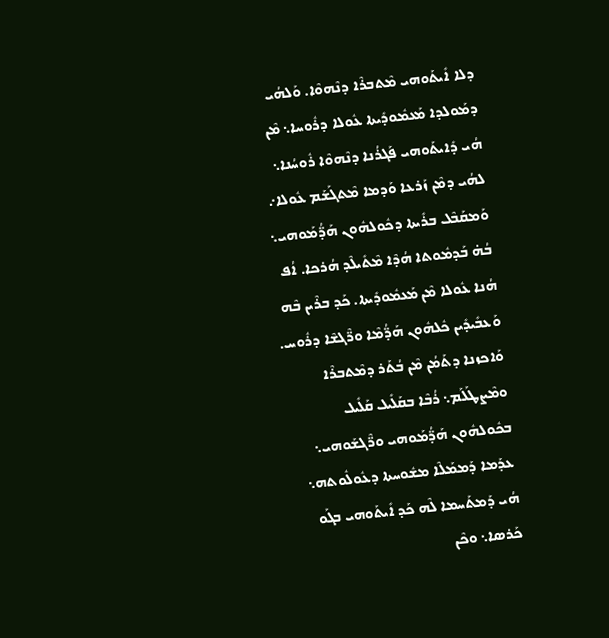ܕܠܐ ܐܺܝܬܰܘܗܝ ܡܶܬܒܪܶܐ ܕܢܶܗܘܶܐ. ܘܰܠܗܳܝ ܕܡܰܘܠܕܐ ܡܰܥܡܽܘܕܺܝܬܐ ܥܽܘܠܐ ܕܪܽܘܚܐ܆ ܡܶܢ ܗܳܝ ܕܺܐܝܬܰܘܗܝ ܦܰܓܪܳܢܐ ܕܢܶܗܘܶܐ ܪܽܘܚܳܢܐ܆ ܠܗܳܝ ܕܡܶܢ ܙܰܪܥܐ ܘܰܕܡܐ ܡܶܬܓܰܫܰܡ ܥܽܘܠܐ܇ ܘܰܡܩܰܒܶܠ ܒܪܺܝܬܐ ܕܟܽܘܠܗܽܘܢ ܗܰܕ̈ܳܡܰܘܗܝ܆ ܒܳܗ̇ ܒܰܕܡܽܘܬܐ ܗܳܕܶܐ ܡܶܬܺܝܠܶܕ ܗܳܪܟܐ. ܐܳܦ ܗܳܢܐ ܥܽܘܠܐ ܡܶܢ ܡܰܥܡܽܘܕܺܝܬܐ. ܟܰܕ ܒܪܶܝܢ ܒܶܗ ܘܰܥܒܺܝܕܺܝܢ ܟܽܠܗܽܘܢ ܗܰܕ̈ܳܡܶܐ ܘܪ̈ܶܓܫܶܐ ܕܪܽܘܚ. ܘܰܐܟܙܢܐ ܕܬܰܡܳܢ ܡܶܢ ܒܳܬܰܪ ܕܡܶܬܒܪܶܐ ܘܡܶܨܛܰܠܰܡ܆ ܪܳܒܶܐ ܒܩܰܠܺܝܠ ܩܰܠܺܝܠ ܒܟܽܘܠܗܽܘܢ ܗܰܕ̈ܳܡܰܘܗܝ ܘܪ̈ܶܓܫܰܘܗܝ܆ ܥܕܰܡܐ ܕܰܡܡܰܠܶܐ ܡܫܽܘܚܬܐ ܕܥܽܘܠܽܘܬܗ܆ ܗܳܝ ܕܰܡܬܰܚܡܐ ܠܶܗ ܟܰܕ ܐܺܝܬܰܘܗܝ ܒܓܰܘ ܟܰܪܣܐ܆ ܘܟܶܢ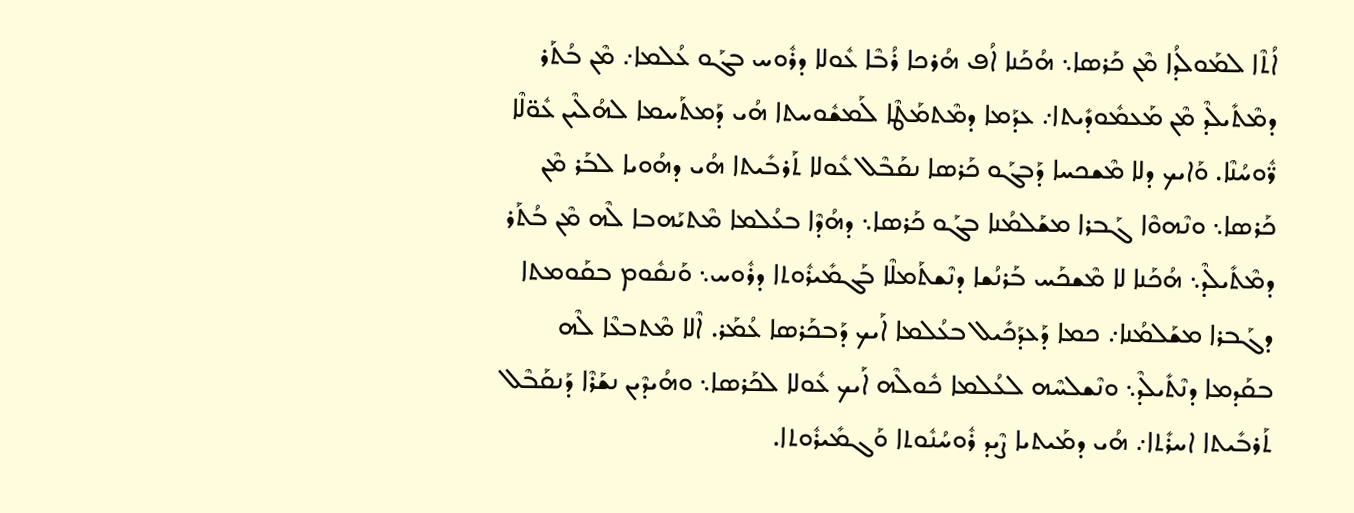ܐܳܬܶܐ ܠܡܰܘܠܳܕܐ ܡܶܢ ܟܰܪܣܐ܆ ܗܳܟܰܢܐ ܐܳܦ ܗܳܪܟܐ ܪܳܒܶܐ ܥܽܘܠܐ ܕܪܽܘܚ ܒܓܰܘ ܥܳܠܡܐ܇ ܡܶܢ ܒܳܬܰܪ ܕܡܶܬܺܝܠܶܕ ܡܶܢ ܡܰܥܡܽܘܕܺܝܬܐ܇ ܥܕܰܡܐ ܕܡܶܬܡܰܛܶܐ ܠܰܡܫܽܘܚܬܐ ܗܳܝ ܕܰܡܬܰܚܡܐ ܠܗܳܠܶܝܢ ܥܽܘ̈ܠܶܐ ܪ̈ܽܘܚܳܢܶܐ. ܘܰܐܝܟ ܕܠܐ ܡܶܫܟܚܐ ܕܰܒܓܰܘ ܟܰܪܣܐ ܢܩܰܒܶܠ ܥܽܘܠܐ ܬܰܪܒܺܝܬܐ ܗܳܝ ܕܗܳܘܝܐ ܠܒܰܪ ܡܶܢ ܟܰܪܣܐ܆ ܘܢܶܗܘܶܐ ܓܰܒܪܐ ܡܫܰܠܡܳܢܐ ܒܓܰܘ ܟܰܪܣܐ܆ ܕܗܳܕܶܐ ܒܥܳܠܡܐ ܡܶܬܝܰܗܒܐ ܠܶܗ ܡܶܢ ܒܳܬܰܪ ܕܡܶܬܺܝܠܶܕ܆ ܗܳܟܰܢܐ ܠܐ ܡܶܫܟܰܚ ܒܰܪܢܳܫܐ ܕܢܶܫܬܰܡܠܶܐ ܒܰܓܡܺܝܪܽܘܬܐ ܕܪܽܘܚ܆ ܘܰܢܩܽܘܡ ܒܩܰܘܡܬܐ ܕܓܰܒܪܐ ܡܫܰܠܡܳܢܐ܇ ܟܡܐ ܕܰܥܕܰܟܺܝܠ ܒܥܳܠܡܐ ܐܰܝܟ ܕܰܒܟܰܪܣܐ ܥܳܡܰܪ. ܐܶܠܐ ܡܶܬܒܥܶܐ ܠܶܗ ܒܩܰܕܡܐ ܕܢܶܬܺܝܠܶܕ܆ ܘܢܶܫܠܚܶܗ ܠܥܳܠܡܐ ܟܽܘܠܶܗ ܐܰܝܟ ܥܽܘܠܐ ܠܟܰܪܣܐ܆ ܘܗܳܝܕܶܝܢ ܢܫܰܪܶܐ ܕܰܢܩܰܒܶܠ ܬܰܪܒܺܝܬܐ ܐܚܪܺܬܐ܇ ܗܳܝ ܕܡܰܝܬܝܐ ܨܶܝܕ ܪܽܘܚܳܢܽܘܬܐ ܘܰܓܡܺܝܪܽܘܬܐ.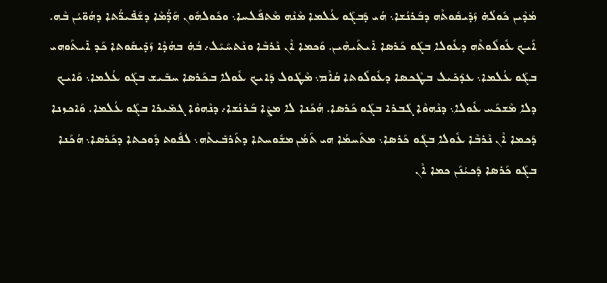ܡܳܕܶܝܢ ܟܽܘܠܳܗ̇ ܙܰܕܺܝܩܽܘܬܶܗ ܕܒܰܪܢܳܫܐ܆ ܗܳܝ ܕܰܒܓܰܘ ܥܳܠܡܐ ܡܶܢܶܗ ܡܶܬܦܰܠܚܐ܆ ܘܟܽܘܠܗܽܘܢ ܗܰܕ̈ܳܡܶܐ ܕܫܰܦܺܝܪ̈ܳܬܐ ܕܗܳܘ̈ܝܳܢ ܒܶܗ. ܐܰܝܟ ܥܽܘܠܽܘܬܶܗ ܕܥܽܘܠܐ ܒܓܰܘ ܟܰܪܣܐ ܐܺܝܬܰܝܗܶܝܢ. ܘܰܟܡܐ ܐܶܢ ܢܶܪܒܶܐ ܘܢܶܬܚܰܝܰܠ܇ ܒܳܗ̇ ܒܗܳܕܶܐ ܙܰܕܺܝܩܽܘܬܐ ܟܰܕ ܐܺܝܬܰܘܗܝ ܒܓܰܘ ܥܳܠܡܐ܆ ܥܕܰܟܺܝܠ ܒܛܶܟܣܐ ܕܥܽܘܠܽܘܬܐ ܩܳܐܶܡ܆ ܡܶܛܽܘܠ ܕܰܐܝܟ ܥܽܘܠܐ ܒܟܰܪܣܐ ܚܒܺܝܫ ܒܓܰܘ ܥܳܠܡܐ܆ ܘܰܐܝܟ ܕܠܐ ܡܶܫܟܰܚ ܥܽܘܠܐ܆ ܕܢܶܗܘܶܐ ܓܰܒܪܐ ܒܓܰܘ ܟܰܪܣܐ. ܗܳܟܰܢܐ ܠܐ ܡܨܶܐ ܒܰܪܢܳܫܐ܇ ܕܢܶܗܘܶܐ ܓܡܺܝܪܐ ܒܓܰܘ ܥܳܠܡܐ. ܘܰܐܟܙܢܐ ܕܰܟܡܐ ܐܶܢ ܢܶܪܒܶܐ ܥܽܘܠܐ ܒܓܰܘ ܟܰܪܣܐ܆ ܡܬܰܚܡܳܐ ܗܝ ܬܰܡܳܢ ܡܫܽܘܚܬܐ ܕܬܰܪܒܺܝܬܶܗ܆ ܠܦܽܘܬ ܕܽܘܟܬܐ ܕܟܰܪܣܐ܆ ܗܳܟܰܢܐ ܒܓܰܘ ܟܰܪܣܐ ܕܰܟܝܳܢܰܢ ܟܡܐ ܐܶܢ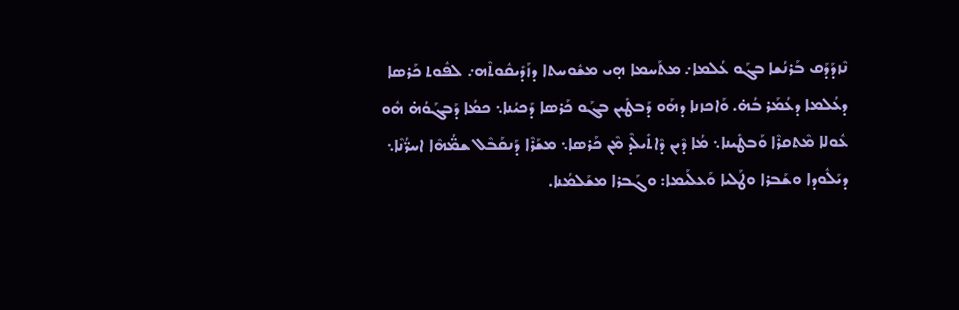ܢܶܙܕܰܕܰܩ ܒܰܪܢܳܫܐ ܒܓܰܘ ܥܳܠܡܐ܇ ܡܬܰܚܡܐ ܗ̣ܝ ܡܫܽܘܚܬܐ ܕܙܰܕܺܝܩܽܘܬܶܗ܇ ܠܦܽܘܬ ܟܰܪܣܐ ܕܥܳܠܡܐ ܕܥܳܡܰܪ ܒܳܗ̇. ܘܰܐܟܙܢܐ ܕܗܰܘ ܕܰܒܛܺܝܢ ܒܓܰܘ ܟܰܪܣܐ ܕܰܟܝܳܢܐ܆ ܟܡܳܐ ܕܰܒܓܰܘܳܗ̇ ܗܽܘ ܥܽܘܠܐ ܡܶܬܩܪܶܐ ܘܰܒܛܺܝܢܐ܆ ܡܳܐ ܕܶܝܢ ܕܶܐܬܺܝܠܶܕ ܡܶܢ ܟܰܪܣܐ܆ ܡܫܰܪܶܐ ܕܰܢܩܰܒܶܠ ܫܡ̈ܳܗܶܐ ܐܚܪ̈ܳܢܶܐ܆ ܕܝܰܠܽܘܕܐ ܘܫܰܒܪܐ ܘܛܰܠܝܐ ܘܰܥܠܰܝܡܐ: ܘܓܰܒܪܐ ܡܫܰܠܡܳܢܐ.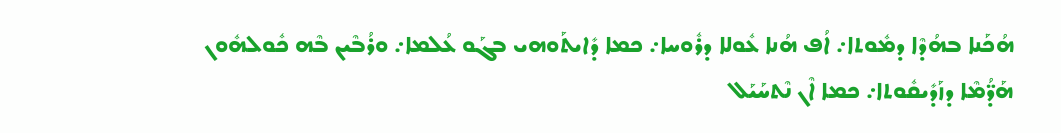ܗܳܟܰܢܐ ܒܗܳܕܶܐ ܕܡܽܘܬܐ܇ ܐܳܦ ܗܳܢܐ ܥܽܘܠܐ ܕܪܽܘܚܐ܇ ܟܡܐ ܕܺܐܝܬܰܘܗܝ ܒܓܰܘ ܥܳܠܡܐ܇ ܘܪܳܒܶܝܢ ܒܶܗ ܟܽܘܠܗܽܘܢ ܗܰܕ̈ܳܡܶܐ ܕܙܰܕܺܝܩܽܘܬܐ܇ ܟܡܐ ܐܶܢ ܢܶܬܚܰܝܰܠ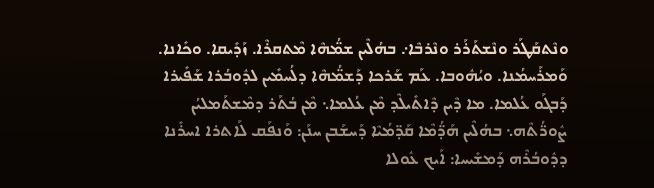ܘܢܶܬܩܰܛܰܪ ܘܢܶܫܬܰܪܰܪ ܘܢܶܪܒܶܐ܇ ܒܗܳܠܶܝܢ ܫܡ̈ܳܗܶܐ ܡܶܬܩܪܶܐ. ܙܰܕܺܝܩܐ. ܘܟܺܐܢܐ. ܘܰܡܪܰܚܡܳܢܐ. ܘܝܳܗܽܘܒܐ. ܥܰܡ ܫܰܪܟܐ ܕܰܫܡ̈ܳܗܶܐ ܕܠܳܚܡܺܝܢ ܠܕܽܘܒܳܪܐ ܫܰܦܺܝܪܐ ܕܰܒܓܰܘ ܥܳܠܡܐ. ܡܐ ܕܶܝܢ ܕܶܐܬܺܝܠܶܕ ܡܶܢ ܥܳܠܡܐ܆ ܡܶܢ ܒܳܬܰܪ ܕܡܶܫܬܰܡܠܝܳܢ ܨܽܘܪ̈ܳܬܶܗ܆ ܒܗܳܠܶܝܢ ܗܰܕ̈ܳܡܶܐ ܩܰܕ̈ܡܳܝܶܐ ܕܰܚܫܰܒܢ ܚܢܰܢ: ܘܰܢܦܰܩ ܠܰܐܬܪܐ ܐܚܪܺܢܐ ܕܕܽܘܒܳܪܶܗ ܕܰܡܫܺܝܚܐ: ܐܰܝܟ ܥܽܘܠܐ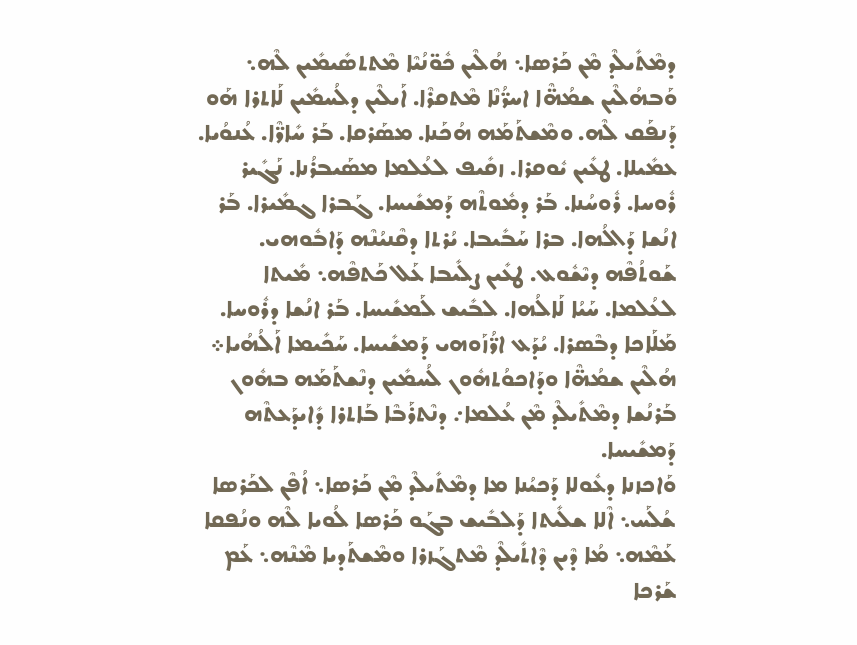ܕܡܶܬܺܝܠܶܕ ܡܶܢ ܟܰܪܣܐ܆ ܗܳܠܶܝܢ ܟܽܘ̈ܢܳܝܶܐ ܡܶܬܬܣܺܝܡܺܝܢ ܠܶܗ܆ ܘܰܒܗܳܠܶܝܢ ܫܡܳܗ̈ܶܐ ܐܚܪ̈ܳܢܶܐ ܡܶܬܩܪܶܐ. ܐܰܝܠܶܝܢ ܕܠܳܚܡܺܝܢ ܠܰܐܬܪܐ ܗܰܘ ܕܰܢܦܰܩ ܠܶܗ. ܘܡܶܫܬܰܡܰܗ ܗܳܟܰܢܐ. ܡܣܰܪܩܐ. ܒܰܪ ܚܺܐܪ̈ܶܐ. ܥܳܢܘܳܝܐ. ܥܡܺܝܠܐ. ܛܥܺܝܢ ܝܽܘܩܪܐ. ܙܩܺܝܦ ܠܥܳܠܡܐ ܡܣܰܝܒܪܳܢܐ. ܢܰܓܺܝܪ ܪܽܘܚܐ. ܪܽܘܚܳܢܐ. ܒܰܪ ܕܡܽܘܬܶܗ ܕܰܡܫܺܝܚܐ. ܓܰܒܪܐ ܓܡܺܝܪܐ. ܒܰܪ ܐܢܳܫܐ ܕܰܐܠܳܗܐ. ܒܪܐ ܚܰܒܺܝܒܐ. ܝܳܪܬܐ ܕܩܶܢܝܳܢܶܗ ܕܰܐܒܽܘܗܝ. ܫܰܘܬܳܦܶܗ ܕܝܶܫܽܘܥ. ܛܥܺܝܢ ܨܠܺܝܒܐ ܥܰܠ ܟܰܬܦܶܗ܆ ܡܺܝܬܐ ܠܥܳܠܡܐ. ܚܰܝܳܐ ܠܰܐܠܳܗܐ. ܠܒܺܝܫ ܠܰܡܫܺܝܚܐ. ܒܰܪ ܐܢܳܫܐ ܕܪܽܘܚܐ. ܡܰܠܰܐܟܐ ܕܒܶܣܪܐ. ܝܳܕܰܥ ܐܪ̈ܳܙܰܘܗܝ ܕܰܡܫܺܝܚܐ. ܚܰܟܺܝܡܐ ܐܰܠܳܗܳܝܐ܀
ܗܳܠܶܝܢ ܫܡܳܗ̈ܶܐ ܘܕܰܐܟܘܳܬܗܽܘܢ ܠܳܚܡܺܝܢ ܕܢܶܫܬܰܡܰܗ ܒܗܽܘܢ ܒܰܪܢܳܫܐ ܕܡܶܬܺܝܠܶܕ ܡܶܢ ܥܳܠܡܐ܇ ܕܢܶܬܪܰܒܶܐ ܒܰܐܬܪܐ ܕܺܐܝܕܰܥܬܶܗ ܕܰܡܫܺܝܚܐ.
ܘܰܐܟܙܢܐ ܕܥܽܘܠܐ ܕܰܟܝܳܢܐ ܡܐ ܕܡܶܬܺܝܠܶܕ ܡܶܢ ܟܰܪܣܐ܆ ܐܳܦܶܢ ܠܟܰܪܣܐ ܫܳܠܰܚ܆ ܐܶܠܐ ܫܠܺܝܬܐ ܕܰܠܒܺܝܫ ܒܓܰܘ ܟܰܪܣܐ ܠܳܘܝܐ ܠܶܗ ܘܢܳܦܩܐ ܥܰܡܶܗ܆ ܡܳܐ ܕܶܝܢ ܕܶܐܬܺܝܠܶܕ ܡܶܬܓܰܙܪܐ ܘܡܶܫܬܰܕܝܐ ܡܶܢܶܗ܆ ܥܰܡ ܫܰܪܟܐ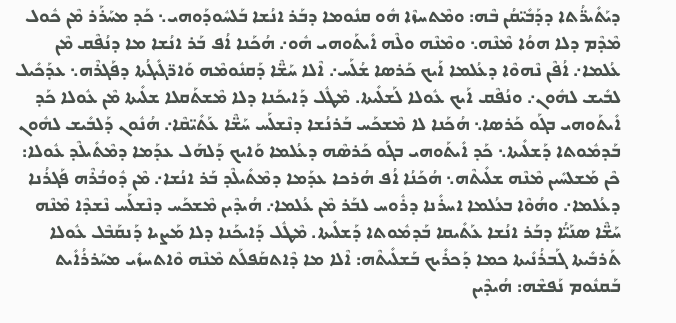ܕܝܰܬܺܝܪ̈ܳܬܐ ܕܕܰܒܺܝ̈ܩܳܢ ܒܶܗ: ܘܡܶܬܚܙܶܐ ܗܽܘ ܩܢܽܘܡܐ ܕܒܰܪ ܐܢܳܫܐ ܒܰܠܚܽܘܕܰܘܗܝ܆ ܟܰܕ ܡܚܰܪܰܪ ܡܶܢ ܟܽܘܠ ܡܶܕܶܡ ܕܠܐ ܗܘܳܐ ܡܶܢܶܗ܆ ܘܡܶܢܶܗ ܘܠܶܗ ܐܺܝܬܰܘܗܝ ܗܽܘ܇ ܗܳܟܰܢܐ ܐܳܦ ܒܰܪ ܐܢܳܫܐ ܡܐ ܕܢܳܦܶܩ ܡܶܢ ܥܳܠܡܐ܇ ܐܳܦܶܢ ܢܶܗܘܶܐ ܕܥܳܠܡܐ ܐܰܝܟ ܟܰܪܣܐ ܫܳܠܰܚ܇ ܐܶܠܐ ܚܰܫ̈ܶܐ ܕܰܩܢܽܘܡܶܗ ܘܰܐܪ̈ܓܺܝܓܳܬܐ ܕܦܰܓܪܶܗ܆ ܥܕܰܟܺܝܠ ܠܒܺܝܫ ܠܗܽܘܢ܇ ܘܢܳܦܶܩ ܐܰܝܟ ܥܽܘܠܐ ܠܰܫܠܺܝܬܐ. ܡܶܛܽܠ ܕܰܐܝܟܰܢܐ ܕܠܐ ܡܶܫܬܰܩܠܐ ܫܠܺܝܬܐ ܡܶܢ ܥܽܘܠܐ ܟܰܕ ܐܺܝܬܰܘܗܝ ܒܓܰܘ ܟܰܪܣܐ܆ ܗܳܟܰܢܐ ܠܐ ܡܶܫܟܰܚ ܒܰܪܢܳܫܐ ܕܢܶܫܠܰܚ ܚܰܫ̈ܶܐ ܥܰܬܺܝ̈ܩܶܐ܇ ܗܳܢܽܘܢ ܕܰܠܒܺܝܫ ܠܗܽܘܢ ܒܰܕܡܽܘܬܐ ܕܰܫܠܺܝܬܐ܆ ܟܰܕ ܐܺܝܬܰܘܗܝ ܒܓܰܘ ܟܰܪܣܶܗ ܕܥܳܠܡܐ ܘܰܐܝܟ ܕܰܠܗܰܠ ܥܕܰܡܐ ܕܡܶܬܺܝܠܶܕ ܥܽܘܠܐ: ܟܶܢ ܡܰܫܠܚܺܝܢ ܡܶܢܶܗ ܫܠܺܝܬܶܗ܆ ܗܳܟܰܢܳܐ ܐܳܦ ܗܳܪܟܐ ܥܕܰܡܐ ܕܡܶܬܺܝܠܶܕ ܒܰܪ ܐܢܳܫܐ܇ ܡܶܢ ܕܽܘܒܳܪܶܗ ܦܰܓܪܳܢܐ ܕܥܳܠܡܐ܇ ܘܗܳܘܶܐ ܒܥܳܠܡܐ ܐܚܪܺܢܐ ܕܪܽܘܚ ܠܒܰܪ ܡܶܢ ܥܳܠܡܐ܇ ܗܳܝܕܶܝܢ ܡܶܫܟܰܚ ܕܢܶܫܠܰܚ ܢܶܫܕܶܐ ܡܶܢܶܗ ܚܰܫ̈ܶܐ ܣܢܰܝ̈ܳܐ ܕܒܰܪ ܐܢܳܫܐ ܥܰܬܺܝܩܐ ܒܰܕܡܽܘܬܐ ܕܰܫܠܺܝܬܐ. ܡܶܛܽܠ ܕܰܐܝܟܰܢܐ ܕܠܐ ܡܰܨܝܐ ܕܰܢܩܰܒܶܠ ܥܽܘܠܐ ܬܰܪܒܺܝܬܐ ܓܰܒܪܳܢܺܝܬܐ ܟܡܐ ܕܰܟܪܺܝܟ ܒܰܫܠܺܝܬܶܗ: ܐܶܠܐ ܡܐ ܕܶܐܬܩܰܦܠܰܬ ܡܶܢܶܗ ܘܶܐܬܚܙܺܝ ܡܚܰܪܪܳܐܺܝܬ ܒܰܩܢܽܘܡ ܢܰܦܫܶܗ: ܗܳܝܕܶܝܢ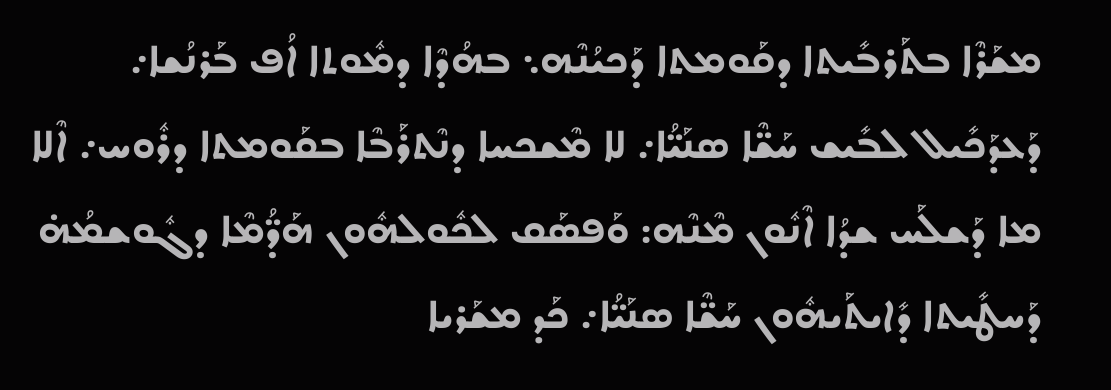ܡܫܰܪܶܐ ܒܬܰܪܒܺܝܬܐ ܕܩܰܘܡܬܐ ܕܰܟܝܳܢܶܗ܆ ܒܗܳܕܶܐ ܕܡܽܘܬܐ ܐܳܦ ܒܰܪܢܳܫܐ܇ ܕܰܥܕܰܟܺܝܠ ܠܒܺܝܫ ܚܰܫ̈ܶܐ ܣܢܰܝ̈ܳܐ܇ ܠܐ ܡܶܫܟܚܐ ܕܢܶܬܪܰܒܶܐ ܒܩܰܘܡܬܐ ܕܪܽܘܚ܇ ܐܶܠܐ ܡܐ ܕܰܫܠܰܚ ܫܕܳܐ ܐܶܢܽܘܢ ܡܶܢܶܗ: ܘܰܦܣܰܩ ܠܟܽܘܠܗܽܘܢ ܗܰܕ̈ܳܡܶܐ ܕܓܽܘܫܡܳܗ̇ ܕܰܚܛܺܝܬܐ ܕܺܐܝܬܰܝܗܽܘܢ ܚܰܫ̈ܶܐ ܣܢܰܝ̈ܳܐ܇ ܟܰܕ ܡܫܰܪܝܐ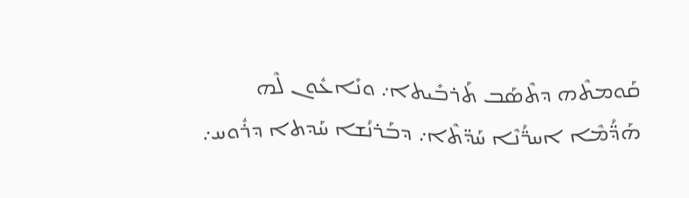ܩܰܘܡܬܶܗ ܕܬܶܣܰܒ ܬܰܪܒܺܝܬܐ܇ ܘܢܺܐܥܽܘܢ ܠܶܗ ܗܰܕ̈ܳܡܶܐ ܐܚܪ̈ܳܢܶܐ ܚܰܕ̈ܬܶܐ܇ ܕܒܰܪܢܳܫܐ ܚܰܕܬܐ ܕܪܽܘܚ܇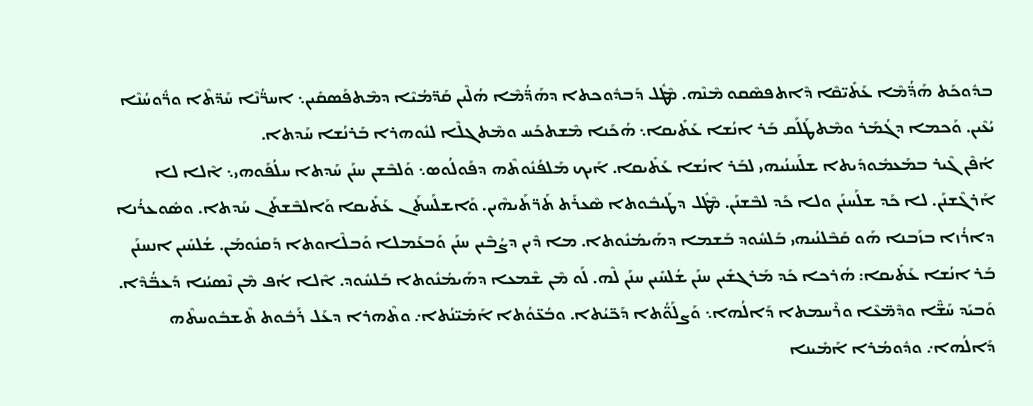ܒܕܽܘܟܰܬ ܗܰܕ̈ܳܡܶܐ ܥܰܬܺܝ̈ܩܶܐ ܕܶܐܬܦܣܶܩܘ ܡܶܢܶܗ. ܡܶܛܽܠ ܕܰܒܕܽܘܟܬܐ ܕܗܰܕ̈ܳܡܶܐ ܗܳܠܶܝܢ ܩܰܕ̈ܡܳܝܶܐ ܕܡܶܬܦܰܣܩܺܝܢ܆ ܐܚܪ̈ܳܢܶܐ ܚܰܕ̈ܬܶܐ ܘܪ̈ܽܘܚܳܢܶܐ ܝܳܥܶܝܢ. ܘܰܟܡܐ ܕܓܳܡܰܪ ܘܡܶܬܛܰܠܰܩ ܒܰܪ ܐܢܳܫܐ ܥܰܬܺܝܩܐ܆ ܗܳܟܰܢܐ ܡܶܫܬܟܰܚ ܘܡܶܬܓܠܶܐ ܠܢܽܘܗܪܐ ܒܰܪܢܳܫܐ ܚܰܕܬܐ.
ܐܳܦܶܢ ܓܶܝܪ ܒܡܰܥܡܽܘܕܺܝܬܐ ܫܠܰܚܢܳܝܗܝ ܠܒܰܪ ܐܢܳܫܐ ܥܰܬܺܝܩܐ. ܐܰܝܟ ܡܰܠܦܳܢܽܘܬܶܗ ܕܦܰܘܠܳܘܣ܆ ܘܰܠܒܶܫܢ ܚܢܰܢ ܚܰܕܬܐ ܚܠܳܦܰܘܗܝ܆ ܐܶܠܐ ܠܐ ܐܰܪܓܶܫܢܰܢ. ܠܐ ܟܰܕ ܫܠܰܚܢܰܢ ܘܠܐ ܟܰܕ ܠܒܶܫܢܰܢ. ܡܶܛܽܠ ܕܛܰܝܒܽܘܬܐ ܣܶܥܪܰܬ ܬܰܪ̈ܬܰܝܗܶܝܢ. ܘܰܐܫܠܰܚܬܰܢ ܥܰܬܺܝܩܐ ܘܰܐܠܒܶܫܬܰܢ ܚܰܕܬܐ. ܘܣܽܘܥܪܳܢܐ ܕܐܪܳܙܐ ܒܙܰܒܢܐ ܗܰܘ ܩܰܒܶܠܢܳܝܗܝ ܒܰܠܚܽܘܕ ܒܰܫܡܐ ܕܗܰܝܡܳܢܽܘܬܐ. ܡܐ ܕܶܝܢ ܕܨܳܒܶܝܢ ܚܢܰܢ ܘܰܒܥܰܡܠܐ ܘܰܒܠܶܐܘܬܐ ܕܰܩܢܽܘܡܰܢ. ܫܳܠܚܺܝܢ ܐܢܚܢܰܢ ܒܰܪ ܐܢܳܫܐ ܥܰܬܺܝܩܐ: ܗܳܪܟܐ ܟܰܕ ܡܰܪܓܫܺܝܢ ܚܢܰܢ ܫܳܠܚܺܝܢ ܚܢܰܢ ܠܶܗ. ܠܰܘ ܡܶܢ ܫܶܡܥܐ ܕܗܰܝܡܳܢܽܘܬܐ ܒܰܠܚܽܘܕ. ܐܶܠܐ ܐܳܦ ܡܶܢ ܢܶܣܝܳܢܐ ܕܰܥܒ̈ܳܕܶܐ. ܘܰܒܝܰܕ ܚܰܫ̈ܶܐ ܘܕܶܡ̈ܥܶܐ ܘܪܶܚܡܬܐ ܕܰܐܠܳܗܐ܆ ܘܰܨܠܰܘ̈ܳܬܐ ܕܰܟ̈ܝܳܬܐ. ܘܒܳܥ̈ܘܳܬܐ ܐܰܡܺܝ̈ܢܳܬܐ܇ ܘܬܶܗܪܐ ܕܥܰܠ ܪܰܒܽܘܬ ܬܶܫܒܽܘܚܬܶܗ ܕܰܐܠܳܗܐ܇ ܘܕܽܘܡܳܪܐ ܐܰܡܺܝܢܐ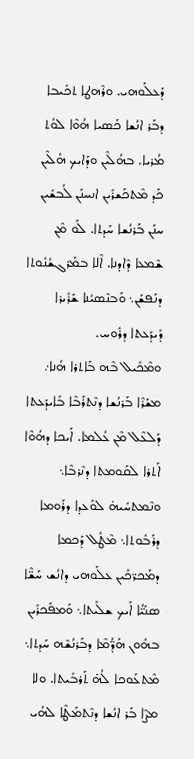ܕܰܥܠܰܘܗܝ. ܘܪܶܗܛܐ ܬܟܺܝܒܐ ܕܒܰܪ ܐܢܳܫܐ ܟܰܣܝܐ ܗܳܘܶܐ ܠܘܳܬ ܡܳܪܝܐ. ܒܗܳܠܶܝܢ ܘܕܰܐܝܟ ܗܳܠܶܝܢ ܟܰܕ ܡܶܬܟܰܫܪܺܝܢ ܐܢܚܢܰܢ ܠܳܒܫܺܝܢ ܚܢܰܢ ܒܰܪܢܳܫܐ ܚܰܕܬܐ. ܠܰܘ ܡܶܢ ܫܶܡܥܐ ܕܶܐܕܢܐ. ܐܶܠܐ ܒܡܰܪܓܫܳܢܽܘܬܐ ܕܢܰܦܫܰܢ܆ ܘܰܒܢܶܣܝܳܢܐ ܫܰܪܺܝܪܐ ܕܺܝܕܰܥܬܐ ܕܪܽܘܚ.
ܘܡܶܟܺܝܠ ܒܶܗ ܒܰܐܬܪܐ ܗܳܢܐ܇ ܡܫܰܪܶܐ ܒܰܪܢܳܫܐ ܕܢܶܬܪܰܒܶܐ ܒܺܐܝܕܰܥܬܐ ܕܰܠܥܶܠ ܡܶܢ ܥܳܠܡܐ. ܐܰܝܟܐ ܕܗܳܘܶܐ ܐܰܬܪܐ ܠܩܰܘܡܬܐ ܕܢܶܪܒܶܐ܆ ܘܢܶܡܬܚܺܝܗ̇ ܠܘܰܥܕܐ ܕܪܰܘܡܐ ܕܪܰܒܽܘܬܐ܆ ܡܶܛܽܠ ܕܰܟܡܐ ܕܡܰܟܪ̈ܟܺܝܢ ܥܠܰܘܗܝ ܕܐܢܳܫ ܚܰܫ̈ܶܐ ܣܢܰܝ̈ܳܐ ܐܰܝܟ ܫܠܺܝܬܐ܆ ܘܰܡܦܰܟܪܺܝܢ ܒܗܽܘܢ ܗܰܕ̈ܳܡܶܐ ܕܒܰܪܢܳܫܶܗ ܚܰܕܬܐ܆ ܡܶܬܥܰܘܟܐ ܠܳܗ̇ ܬܰܪܒܺܝܬܐ. ܘܠܐ ܡܨܶܐ ܒܰܪ ܐܢܳܫܐ ܕܢܶܬܡܰܛܶܐ ܠܗܳܝ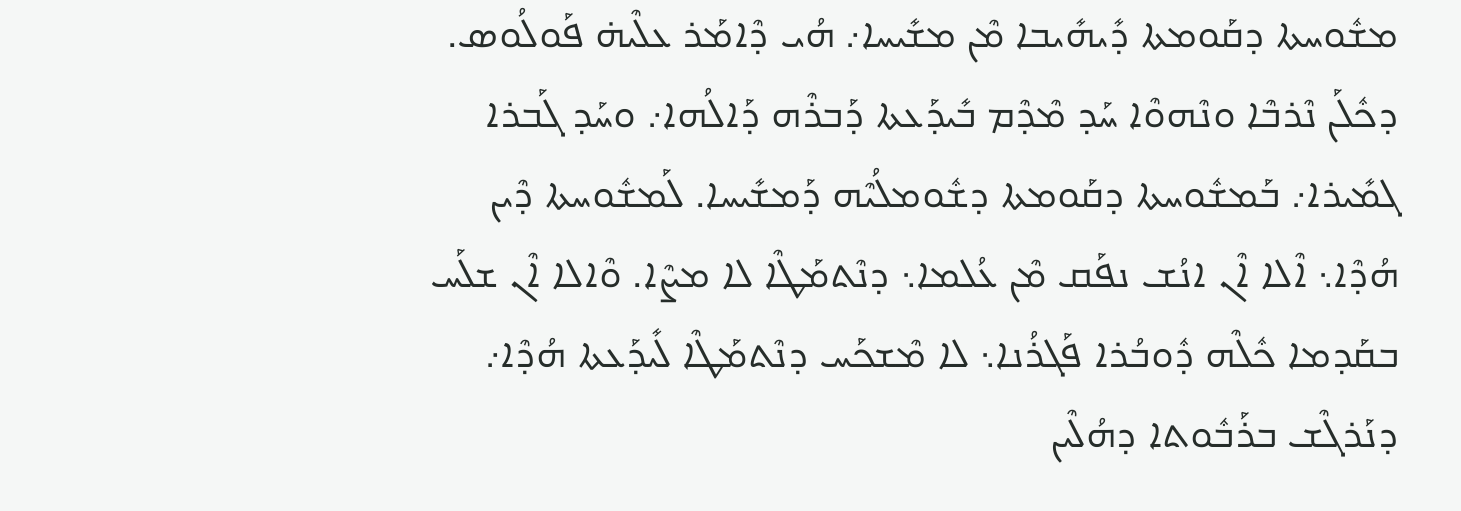ܡܫܽܘܚܬܐ ܕܩܰܘܡܬܐ ܕܺܝܗܺܝܒܐ ܡܶܢ ܡܫܺܝܚܐ܇ ܗܳܝ ܕܶܐܡܰܪ ܥܠܶܝܗ̇ ܦܰܘܠܳܘܣ. ܕܟܽܠܰܢ ܢܶܪܒܶܐ ܘܢܶܗܘܶܐ ܚܰܕ ܡܶܕܶܡ ܒܺܝܕܰܥܬܐ ܕܰܒܪܶܗ ܕܰܐܠܳܗܐ܇ ܘܚܰܕ ܓܰܒܪܐ ܓܡܺܝܪܐ܇ ܒܰܡܫܽܘܚܬܐ ܕܩܰܘܡܬܐ ܕܫܽܘܡܠܳܝܶܗ ܕܰܡܫܺܝܚܐ. ܠܰܡܫܽܘܚܬܐ ܕܶܝܢ ܗܳܕܶܐ܆ ܐܶܠܐ ܐܶܢ ܐܢܳܫ ܢܦܰܩ ܡܶܢ ܥܳܠܡܐ܆ ܕܢܶܬܡܰܛܶܐ ܠܐ ܡܨܶܐ. ܘܶܐܠܐ ܐܶܢ ܫܠܰܚ ܒܩܰܕܡܐ ܟܽܠܶܗ ܕܽܘܒܳܪܐ ܦܰܓܪܳܢܐ܆ ܠܐ ܡܶܫܟܰܚ ܕܢܶܬܡܰܛܶܐ ܠܺܝܕܰܥܬܐ ܗܳܕܶܐ܇ ܕܢܰܪܓܶܫ ܒܪܰܒܽܘܬܐ ܕܗܳܠܶܝܢ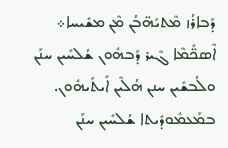ܕܰܒܐܪܳܙ ܡܶܬܝܰܗ̈ܒܳܢ ܡܶܢ ܡܫܺܝܚܐ܀
ܐܶܣܟ̈ܺܡܶܐ ܓܶܝܪ ܕܰܒܗܽܘܢ ܫܳܠܚܺܝܢ ܚܢܰܢ ܘܠܳܒܫܺܝܢ ܚܢܢ ܗܳܠܶܝܢ ܐܺܝܬܰܝܗܽܘܢ. ܒܡܰܥܡܽܘܕܺܝܬܐ ܫܳܠܚܺܝܢ ܚܢܰܢ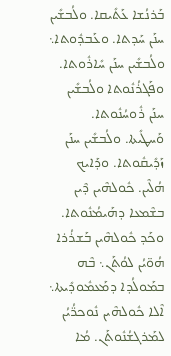ܒܰܪܢܳܫܐ ܥܰܬܺܝܩܐ. ܘܠܳܒܫܺܝܢ ܚܢܰܢ ܚܰܕܬܐ. ܘܥܰܒܕܽܘܬܐ܆ ܘܠܳܒܫܺܝܢ ܚܢܰܢ ܚܺܐܪܽܘܬܐ. ܘܦܰܓܪܳܢܽܘܬܐ ܘܠܳܒܫܺܝܢ ܚܢܰܢ ܪܽܘܚܳܢܽܘܬܐ. ܘܰܚܛܺܝܬܐ. ܘܠܳܒܫܺܝܢ ܚܢܰܢ ܙܰܕܺܝܩܽܘܬܐ. ܘܕܰܐܝܟ ܗܳܠܶܝܢ. ܟܽܘܠܗܶܝܢ ܕܶܝܢ ܒܫܶܡܥܐ ܕܗܰܝܡܳܢܽܘܬܐ. ܘܟܰܕ ܟܽܘܠܗܶܝܢ ܒܰܫܪܳܪܐ ܗܳܘ̈ܝܳܢ ܠܘܳܬܰܢ܆ ܒܶܗ ܒܡܰܘܠܳܕܐ ܕܡܰܥܡܽܘܕܺܝܬܐ܆ ܐܶܠܐ ܟܽܘܠܗܶܝܢ ܢܽܘܟܪ̈ܳܝܳܢ ܠܡܰܪܓܫܳܢܽܘܬܰܢ. ܡܳܐ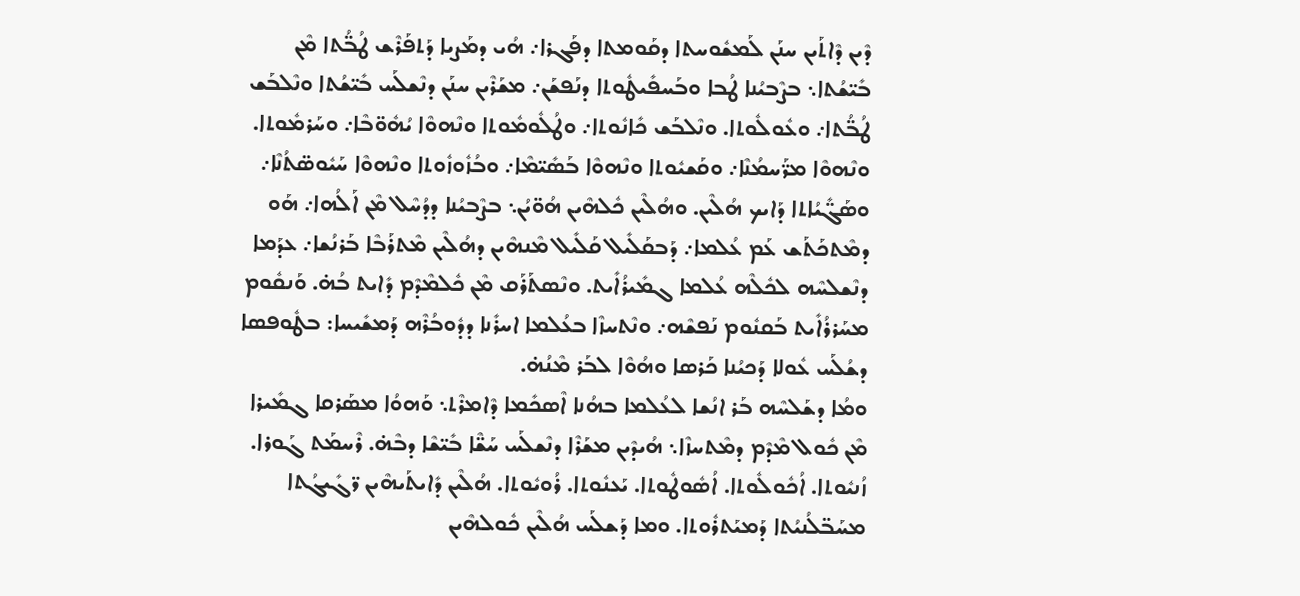ܕܶܝܢ ܕܶܐܬܰܝܢ ܚܢܰܢ ܠܰܡܫܽܘܚܬܐ ܕܩܰܘܡܬܐ ܕܦܰܓܪܐ܇ ܗܳܝ ܕܡܰܨܝܐ ܕܰܬܦܰܪܶܫ ܛܳܒ̈ܳܬܐ ܡܶܢ ܒܺܝ̈ܫܳܬܐ܆ ܒܨܶܒܝܳܢܐ ܛܳܒܐ ܘܒܰܚܦܺܝܛܽܘܬܐ ܕܢܰܦܫܰܢ܇ ܡܫܰܪܶܝܢ ܚܢܰܢ ܕܢܶܫܠܰܚ ܒܺܝ̈ܫܳܬܐ ܘܢܶܠܒܰܫ ܛܳܒ̈ܳܬܐ܇ ܘܥܽܘܠܽܘܬܐ. ܘܢܶܠܒܰܫ ܟܺܐܢܽܘܬܐ܇ ܘܛܳܠܽܘܡܽܘܬܐ ܘܢܶܗܘܶܐ ܝܳܗܽܘ̈ܒܶܐ܇ ܘܚܰܪܡܽܘܬܐ. ܘܢܶܗܘܶܐ ܡܪ̈ܰܚܡܳܢܶܐ܇ ܘܩܰܫܝܽܘܬܐ ܘܢܶܗܘܶܐ ܒܰܣܺܝ̈ܡܶܐ܇ ܘܒܳܙܽܘܙܽܘܬܐ ܘܢܶܗܘܶܐ ܚܰܝܽܘܣ̈ܬܳܢܶܐ܇ ܘܣܰܓ̈ܺܝܳܐܬܐ ܕܰܐܝܟ ܗܳܠܶܝܢ. ܘܗܳܠܶܝܢ ܟܽܠܗܶܝܢ ܗܳܘ̈ܝܳܢ܆ ܒܨܶܒܝܳܢܐ ܕܕܳܚܶܠ ܡܶܢ ܐܰܠܳܗܐ܇ ܗܰܘ ܕܡܶܬܟܰܬܰܫ ܥܰܡ ܥܳܠܡܐ܇ ܕܰܒܩܰܠܺܝܠ ܩܰܠܺܝܠ ܡܶܢܗܶܝܢ ܕܗܳܠܶܝܢ ܡܶܬܪܰܒܶܐ ܒܰܪܢܳܫܐ܇ ܥܕܰܡܐ ܕܢܶܫܠܚܶܗ ܠܟܽܠܶܗ ܥܳܠܡܐ ܓܡܺܝܪܳܐܺܝܬ. ܘܢܶܣܬܰܪܰܩ ܡܶܢ ܟܽܠܡܶܕܶܡ ܕܺܐܝܬ ܒܳܗ̇. ܘܰܢܩܽܘܡ ܡܚܰܪܪܳܐܺܝܬ ܒܰܩܢܽܘܡ ܢܰܦܫܶܗ܇ ܘܢܶܬܚܙܶܐ ܒܥܳܠܡܐ ܐܚܪܺܢܐ ܕܕܽܘܒܳܪܶܗ ܕܰܡܫܺܝܚܐ: ܒܛܽܘܦܣܐ ܕܫܳܠܰܚ ܥܽܘܠܐ ܕܰܟܝܳܢܐ ܟܰܪܣܐ ܘܗܳܘܶܐ ܠܒܰܪ ܡܶܢܳܗ̇.
ܘܡܳܐ ܕܫܰܠܚܶܗ ܒܰܪ ܐܢܳܫܐ ܠܥܳܠܡܐ ܒܗܳܢܐ ܐܶܣܟܺܡܐ ܕܶܐܡܪܶܬ܆ ܘܰܗܘܳܐ ܡܣܰܪܩܐ ܓܡܺܝܪܐ ܡܶܢ ܟܽܘܠ ܡܶܕܶܡ ܕܡܶܬܚܙܶܐ܆ ܗܳܝܕܶܝܢ ܡܫܰܪܶܐ ܕܢܶܫܠܰܚ ܚܰܫ̈ܶܐ ܒܺܝ̈ܫܶܐ ܕܒܶܗ̇. ܪܶܚܡܰܬ ܓܰܘܪܐ. ܙܳܢܝܽܘܬܐ. ܐܳܟܽܘܠܽܘܬܐ. ܐܳܣܽܘܛܽܘܬܐ. ܝܰܥܢܽܘܬܐ. ܪܳܘܝܽܘܬܐ. ܗܳܠܶܝܢ ܕܺܐܝܬܰܝܗܶܝܢ ܪ̈ܓܺܝܓܳܬܐ ܡܚܰܒ̈ܠܳܢܝܳܬܐ ܕܰܡܝܰܬܪܽܘܬܐ. ܘܡܐ ܕܰܫܠܰܚ ܗܳܠܶܝܢ ܟܽܘܠܗܶܝܢ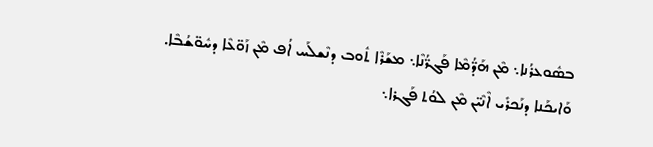ܒܣܽܘܥܪܳܢܐ܆ ܡܶܢ ܗܰܕ̈ܳܡܶܐ ܦܰܓܪ̈ܳܢܶܐ܆ ܡܫܰܪܶܐ ܬܽܘܒ ܕܢܶܫܠܰܚ ܐܳܦ ܡܶܢ ܙܰܘ̈ܥܶܐ ܕܚܽܘ̈ܫܳܒܶܐ. ܘܰܐܝܟܰܢܐ ܕܢܰܟܪܺܝ ܐܶܢܶܝ̈ܢ ܡܶܢ ܠܘܳܬ ܦܰܓܪܐ܆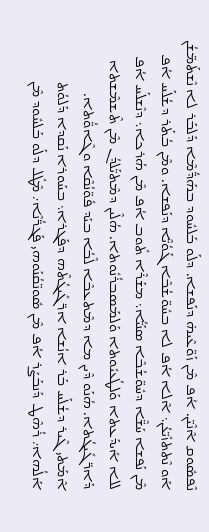ܢܶܦܣܽܘܩ ܐܶܢܶܝ̈ܢ. ܐܳܦ ܡܶܢ ܙܰܘ̈ܥܶܝܗ̇ ܕܢܰܦܫܐ. ܕܠܰܘ ܒܰܠܚܽܘܕ ܒܗܰܕ̈ܳܡܶܐ ܕܰܠܒܰܪ ܠܐ ܢܶܫܬܰܡ̈ܫܳܢ ܐܰܘ ܢܶܬܬܙܺܝ̈ܥܳܢ܆ ܐܶܠܐ ܐܳܦ ܠܐ ܒܚܽܘ̈ܫܳܒܶܐ ܓܰܘܳܝ̈ܶܐ ܕܢܰܦܫܐ. ܘܡܶܢ ܒܳܬܰܪ ܕܫܳܠܰܚ ܐܳܦ ܡܶܢ ܢܰܦܫܐ ܚܰܫ̈ܶܐ ܕܚܽܘ̈ܫܳܒܶܐ ܣܢܰܝ̈ܳܐ܆ ܡܫܰܪܶܐ ܬܽܘܒ ܐܳܦ ܡܶܢ ܗܳܪܟܐ܆ ܕܢܶܫܠܰܚ ܐܳܦ ܠܠܐ ܐܺܝܕܰܥܬܐ ܘܰܠܛܳܥܝܽܘܬܐ ܘܰܠܡܰܣܒܪܳܢܽܘܬܐ. ܗܳܠܶܝܢ ܕܡܶܬܝ̈ܰܠܕܳܢ ܡܶܢ ܬܶܫܡܶܫܬܐ ܕܰܐܪ̈ܓܺܝܓܳܬܐ. ܗܳܢܰܘ ܕܶܝܢ ܡܐ ܕܡܶܬܥܒܶܐ ܠܶܒܳܐ ܒܝܰܕ ܦܽܘ̈ܢܳܩܶܐ ܘܓܶܐܘ̈ܳܬܐ.
ܐܶܡܰܬܝ ܓܶܝܪ ܕܫܳܠܰܚ ܒܰܪ ܐܢܳܫܐ ܐܪ̈ܓܺܝܓܳܬܶܗ ܕܦܰܓܪܐ܆ ܒܚܰܘܪܐ ܢܰܩܕܐ ܕܰܠܘܳܬ ܐܰܠܳܗܐ܇ ܪܳܗܶܛ ܕܰܢܒܰܨܰܪ ܐܳܦ ܡܶܢ ܣܽܘܢ̈ܩܳܢܰܘܗܝ ܦܰܓܪ̈ܳܢܶܐ܇ ܡܶܛܽܠ ܕܠܰܘ ܒܰܠܚܽܘܕ ܡܶܢ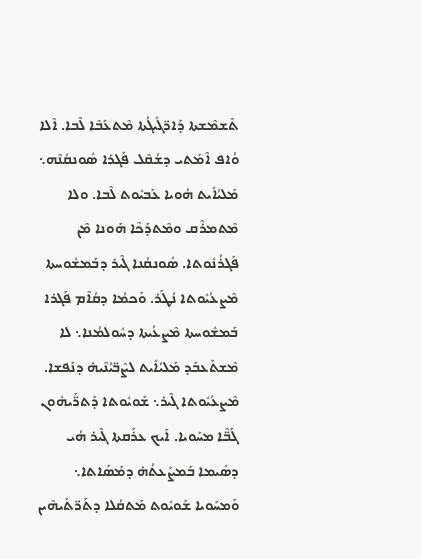ܬܶܫܡܶܫܬܐ ܕܰܐܪ̈ܓܺܝܓܳܬܐ ܡܶܬܥܰܒܶܐ ܠܶܒܐ. ܐܶܠܐ ܘܳܐܦ ܐܶܡܰܬܝ ܕܫܳܩܶܠ ܦܰܓܪܐ ܣܽܘܢܩܳܢܶܗ܆ ܡܰܠܝܳܐܺܝܬ ܗܳܘܝܐ ܥܰܒܝܽܘܬ ܠܶܒܐ. ܘܠܐ ܡܶܬܡܪܶܩ ܘܡܶܬܕܰܟܶܐ ܗܰܘܢܐ ܡܶܢ ܦܰܓܪܳܢܽܘܬܐ. ܣܽܘܢܩܳܢܐ ܓܶܝܪ ܕܒܰܡܫܽܘܚܬܐ ܡܶܨܥܳܝܽܘܬܐ ܢܳܛܰܪ. ܘܰܟܡܳܐ ܕܩܳܐܶܡ ܦܰܓܪܐ ܒܰܡܫܽܘܚܬܐ ܡܶܨܥܳܝܬܐ ܕܚܽܘܠܡܳܢܐ܆ ܠܐ ܡܶܫܬܰܥܒܰܕ ܡܰܠܝܳܐܺܝܬ ܠܨܶܒ̈ܝܳܢܶܝܗ̇ ܕܢܰܦܫܐ. ܡܶܨܥܳܝܽܘܬܐ ܓܶܝܪ܆ ܫܰܘܝܽܘܬܐ ܕܰܬܖ̈ܰܝܗܽܘܢ ܓܰܒ̈ܶܐ ܡܚܰܘܝܐ. ܐܰܝܟ ܥܪܰܩܬܐ ܓܶܝܪ ܗܳܝ ܕܣܺܝܡܐ ܒܰܡܨܰܥܬܳܗ̇ ܕܡܰܣܰܐܬܐ܆ ܘܰܡܚܰܘܝܐ ܫܰܘܝܽܘܬ ܡܰܬܩܳܠܐ ܕܬܰܪ̈ܬܰܝܗܶܝܢ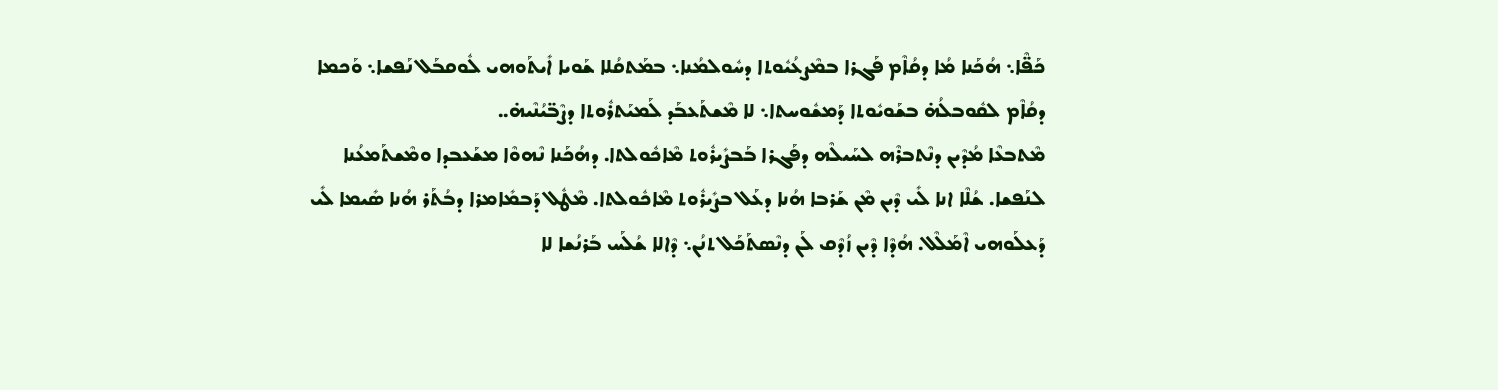ܟܰܦ̈ܶܐ܆ ܗܳܟܰܢܐ ܡܳܐ ܕܩܳܐܶܡ ܦܰܓܪܐ ܒܡܶܨܥܳܝܽܘܬܐ ܕܚܽܘܠܡܳܢܐ܆ ܒܡܰܬܩܳܠܐ ܫܰܘܝܐ ܐܺܝܬܰܘܗܝ ܠܽܘܩܒܰܠ ܢܰܦܫܐ܆ ܘܰܟܡܐ ܕܩܳܐܶܡ ܠܩܽܘܒܠܳܗ̇ ܒܫܰܘܝܽܘܬܐ ܕܰܡܫܽܘܚܬܐ܆ ܠܐ ܡܶܫܬܰܥܒܰܕ ܠܰܡܝܰܬܪܽܘܬܐ ܕܨܶܒ̈ܝܳܢܶܝܗ̇..
ܡܶܬܒܥܶܐ ܡܳܕܶܝܢ ܕܢܶܬܒܪܶܗ ܠܚܰܝܠܶܗ ܕܦܰܓܪܐ ܒܰܒܨܺܝܪܽܘܬ ܡܶܐܟܽܘܠܬܐ. ܕܗܳܟܰܢܐ ܢܶܗܘܶܐ ܡܫܰܥܒܕܐ ܘܡܶܫܬܰܡܥܳܢܐ ܠܢܰܦܫܐ. ܫܳܠܶܐ ܐܢܐ ܠܺܝ ܕܶܝܢ ܡܶܢ ܫܰܪܒܐ ܗܳܢܐ ܕܥܰܠ ܒܨܺܝܪܽܘܬ ܡܶܐܟܽܘܠܬܐ. ܡܶܛܽܠ ܕܰܒܡܺܐܡܪܐ ܕܒܳܬܰܪ ܗܳܢܐ ܣܺܝܡܐ ܠܺܝ ܕܰܥܠܰܘܗܝ ܐܶܡܰܠܶܠ. ܗܳܕܶܐ ܕܶܝܢ ܙܳܕܶܩ ܠܰܢ ܕܢܶܣܬܰܟܰܠ ܬܢܳܢ܆ ܕܶܐܠܐ ܫܳܠܰܚ ܒܰܪܢܳܫܐ ܠܐ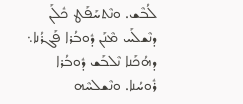ܠܳܒܶܫ. ܘܢܶܬܚܰܦܰܛ ܟܽܠܰܢ ܕܢܶܫܠܰܚ ܡܶܢܰܢ ܕܽܘܒܳܪܐ ܦܰܓܪܳܢܐ܆ ܕܗܳܟܰܢܐ ܢܶܠܒܰܫ ܕܽܘܒܳܪܐ ܪܽܘܚܳܢܐ. ܘܢܶܫܠܚܶܗ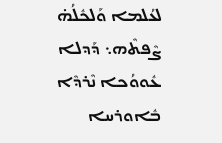ܠܥܳܠܡܐ ܘܰܠܟܽܠܳܗ̇ ܨܶܦܬܶܗ܆ ܕܰܕܠܐ ܥܽܘܘܳܟܐ ܢܶܪܕܶܐ ܒܽܐܘܪܚܐ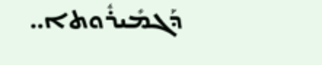ܕܰܓܡܺܝܪܽܘܬܐ..